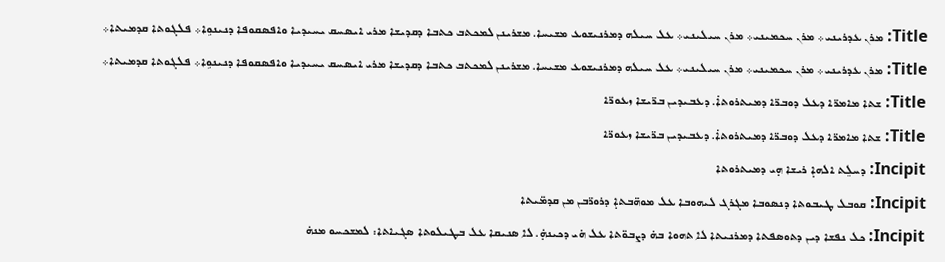Title: ܡܪܢ ܥܕܪܝܢܝ܀ ܡܪܢ ܚܟܡܝܢܝ܀ ܡܪܢ ܚܝܠܝܢܝ܀ ܥܠ ܚܝܠܗ ܕܡܪܢܝܫܘܥ ܡܫܝܚܐ. ܡܫܪܝܢܢ ܠܡܟܬܒ ܟܬܒܐ ܕܩܕܝܫܐ ܡܪܝ ܐܝܣܚܩ ܝܚܝܕܝܐ ܘܐܦܣܩܘܦܐ ܕܢܝܢܘܹܐ܀ ܦܠܓܘܬܐ ܩܕܡܝܬܐ܀
Title: ܡܪܢ ܥܕܪܝܢܝ܀ ܡܪܢ ܚܟܡܝܢܝ܀ ܡܪܢ ܚܝܠܝܢܝ܀ ܥܠ ܚܝܠܗ ܕܡܪܢܝܫܘܥ ܡܫܝܚܐ. ܡܫܪܝܢܢ ܠܡܟܬܒ ܟܬܒܐ ܕܩܕܝܫܐ ܡܪܝ ܐܝܣܚܩ ܝܚܝܕܝܐ ܘܐܦܣܩܘܦܐ ܕܢܝܢܘܹܐ܀ ܦܠܓܘܬܐ ܩܕܡܝܬܐ܀
Title: ܫܬܐ ܡܐܡܪ̈ܐ ܕܥܠ ܕܘܒܪ̈ܐ ܕܡܝܬܪܘܬܐ̇. ܕܥܒܝܕܝܢ ܒܪ̈ܝܫܐ ܙܥܘܪ̈ܐ
Title: ܫܬܐ ܡܐܡܪ̈ܐ ܕܥܠ ܕܘܒܪ̈ܐ ܕܡܝܬܪܘܬܐ̇. ܕܥܒܝܕܝܢ ܒܪ̈ܝܫܐ ܙܥܘܪ̈ܐ
Incipit: ܕܚܠܸܬ ܐܠܗܐ̣ ܪܝܫܐ ܗ̣ܝ ܕܡܝܬܪܘܬܐ
Incipit: ܩܘܒܠ ܛܝܒܘܬܐ ܕܢܣܘܒܐ ܡܓܪܓ ܠܝܗܘܒܐ ܥܠ ܡܘܗ̈ܒܬܐ̣ ܕܪܘܪ̈ܒܢ ܡܢ ܩܕܡ̈ܝܬܐ
Incipit: ܟܠ ܢܦܫܐ ܕܝܢ ܕܬܘܣܦܬܐ ܕܡܪܢܝܬܐ ܠܐ ܬܗܘܐ ܒܗ̇ ܕܨܒܘ̈ܬܐ ܥܠ ܗ̇ܝ ܕܟܝܢܗ̣̇. ܠܐ ܣܢܝܩܐ ܥܠ ܒܛܝܠܘܬܐ ܣܓܝܐܬܐ: ܠܡܫܟܚܘ ܡܢܗ̇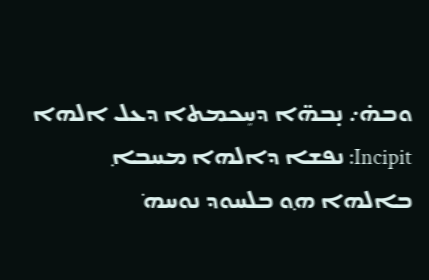ܘܒܗ̇܇ ܢ̣ܒܗ̈ܐ ܕܚܸܟܡܬܐ ܕܥܠ ܐܠܗܐ
Incipit: ܢܦܫܐ ܕܐܠܗܐ ܡܚܒܐ݂ ܒܐܠܗܐ ܗ݂ܘ ܒܠܚܘܕ ܢܘܚܗ݁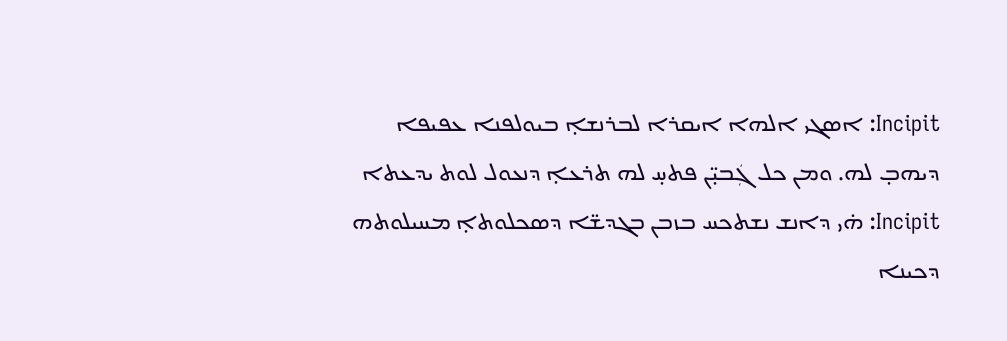Incipit: ܐܣܓܝ ܐܠܗܐ ܐܝܩܪܐ ܠܒܪܢܫܐ̣ ܒܝܘܠܦܢܐ ܥܦܝܦܐ ܕܝܗܒ̣ ܠܗ. ܘܡܢ ܟܠ ܓܲܒܝ̣̈ܢ ܦܬܚ̣ ܠܗ ܬܪܥܐ̣ ܕܢܥܘܠ ܠܘܬ ܝܕܥܬܐ
Incipit: ܗ̇ܝ ܕܐܢܫ ܢܫܬܟܚ ܒܙܒܢ ܒܓܕܫ̈ܐ ܕܣܟܠܘܬܐ̣ ܡܚܝܠܘܬܗ ܕܟܝܢܐ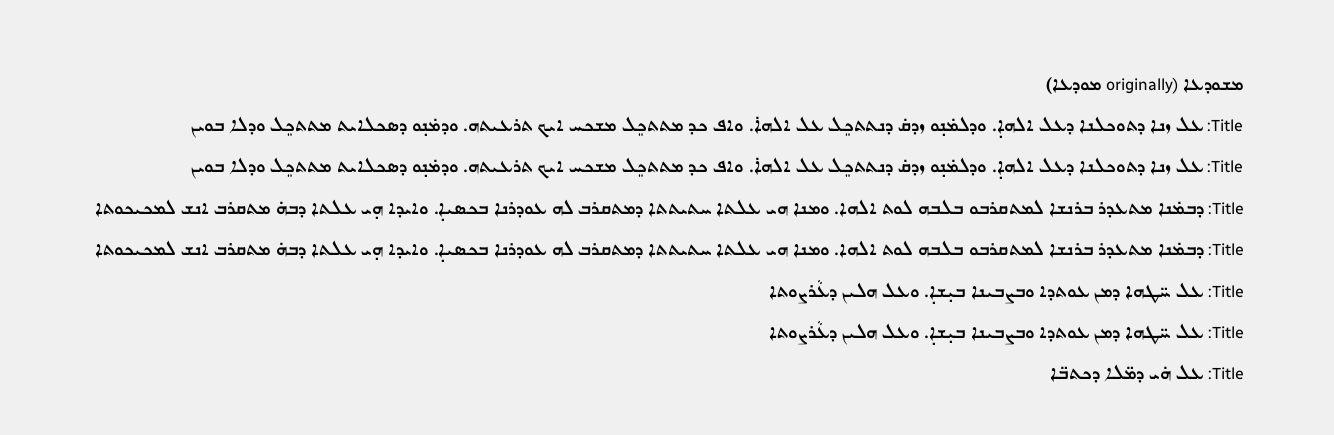ܡܫܘܕܥܐ (originally ܡܘܕܥܐ)
Title: ܥܠ ܙܢܐ ܕܬܘܟܠܢܐ ܕܥܠ ܐܠܗܐ̣. ܘܕܠܡ̇ܢ̣ܘ ܙܕܩ̇ ܕܢܬܬܟܸܠ ܥܠ ܐܠܗܐ̇. ܘܐܦ ܟܕ ܡܬܬܟܸܠ ܡܫܟܚ ܐܝܟ ܬܪܥܝܬܗ. ܘܕܡ̇ܢ̣ܘ ܕܣܟܠܐܝܬ ܡܬܬܟܸܠ ܘܕܠܐ ܒܘܝܢ
Title: ܥܠ ܙܢܐ ܕܬܘܟܠܢܐ ܕܥܠ ܐܠܗܐ̣. ܘܕܠܡ̇ܢ̣ܘ ܙܕܩ̇ ܕܢܬܬܟܸܠ ܥܠ ܐܠܗܐ̇. ܘܐܦ ܟܕ ܡܬܬܟܸܠ ܡܫܟܚ ܐܝܟ ܬܪܥܝܬܗ. ܘܕܡ̇ܢ̣ܘ ܕܣܟܠܐܝܬ ܡܬܬܟܸܠ ܘܕܠܐ ܒܘܝܢ
Title: ܕܒܡ̇ܢܐ ܡܬܥܕܪ ܒܪܢܫܐ ܠܡܬܩܪܒܘ ܒܠܒܗ ܠܘܬ ܐܠܗܐ. ܘܡܢܐ ܗܝ ܥܠܬܐ ܚܬܝܬܬܐ ܕܡܬܩܪܒ ܠܗ ܥܘܕܪܢܐ ܒܟܣܝܐ̣. ܘܐܝܕܐ ܗ̣ܝ ܥܠܬܐ ܕܒܗ̇ ܡܬܩܪܒ ܐܢܫ ܠܡܟܝܟܘܬܐ
Title: ܕܒܡ̇ܢܐ ܡܬܥܕܪ ܒܪܢܫܐ ܠܡܬܩܪܒܘ ܒܠܒܗ ܠܘܬ ܐܠܗܐ. ܘܡܢܐ ܗܝ ܥܠܬܐ ܚܬܝܬܬܐ ܕܡܬܩܪܒ ܠܗ ܥܘܕܪܢܐ ܒܟܣܝܐ̣. ܘܐܝܕܐ ܗ̣ܝ ܥܠܬܐ ܕܒܗ̇ ܡܬܩܪܒ ܐܢܫ ܠܡܟܝܟܘܬܐ
Title: ܥܠ ܚ̈ܛܗܐ ܕܡܢ ܥܘܬܕܐ ܘܒܨܒܝܢܐ ܒܝ̣ܫܐ̣. ܘܥܠ ܗܠܝܢ ܕܥܵܪܨܘܬܐ
Title: ܥܠ ܚ̈ܛܗܐ ܕܡܢ ܥܘܬܕܐ ܘܒܨܒܝܢܐ ܒܝ̣ܫܐ̣. ܘܥܠ ܗܠܝܢ ܕܥܵܪܨܘܬܐ
Title: ܥܠ ܗ̇ܝ ܕܡ̈ܠܐ ܕܟܬܒ̈ܐ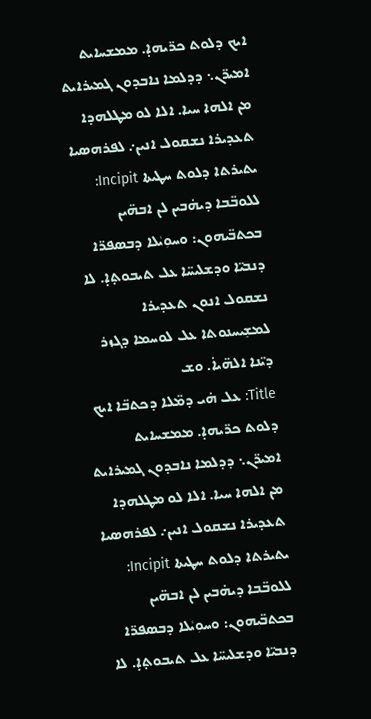ܐܝܟ ܕܠܘܬ ܟܪ̈ܝܗܐ̣. ܡܡܫܚܐܝܬ ܐܡܝܪ̈ܢ܆ ܕܕܠܡܐ ܢܐܒܕܘܢ ܓܡܝܪܐܝܬ ܡܢ ܐܠܗܐ ܚܝܐ. ܐܠܐ ܠܘ ܡܛܠܗܕܐ ܬܥܕܝܪܐ ܢܫܩܘܠ ܐܢܝܢ܇ ܠܦܪܗܣܝܐ ܝܬܝܪܬܐ ܕܠܘܬ ܚܛܝܬܐ Incipit: ܠܠܘܒ̈ܒܐ ܕܝܗ̇ܒܝܢ ܠܢ ܐܒܗ̈ܝܢ ܒܟܬܒ̈ܝܗܘܢ: ܘܚܘܼܝܵܠܐ ܕܒܣܦܪ̈ܐ ܕܢܒܝ̈ܐ ܘܕܫܠܝܚ̈ܐ ܥܠ ܬܝܒܘܬ̣ܐ̣. ܠܐ ܢܫܩܘܠ ܐܢܘܢ ܬܥܕܝܪܐ ܠܡܫܸܝܚܢܘܬܐ ܥܠ ܠܘܚܡܐ ܕܓܙܪ ܕܝ̈ܢܐ ܐܠܗ̈ܝܐ̇. ܘܫ
Title: ܥܠ ܗ̇ܝ ܕܡ̈ܠܐ ܕܟܬܒ̈ܐ ܐܝܟ ܕܠܘܬ ܟܪ̈ܝܗܐ̣. ܡܡܫܚܐܝܬ ܐܡܝܪ̈ܢ܆ ܕܕܠܡܐ ܢܐܒܕܘܢ ܓܡܝܪܐܝܬ ܡܢ ܐܠܗܐ ܚܝܐ. ܐܠܐ ܠܘ ܡܛܠܗܕܐ ܬܥܕܝܪܐ ܢܫܩܘܠ ܐܢܝܢ܇ ܠܦܪܗܣܝܐ ܝܬܝܪܬܐ ܕܠܘܬ ܚܛܝܬܐ Incipit: ܠܠܘܒ̈ܒܐ ܕܝܗ̇ܒܝܢ ܠܢ ܐܒܗ̈ܝܢ ܒܟܬܒ̈ܝܗܘܢ: ܘܚܘܼܝܵܠܐ ܕܒܣܦܪ̈ܐ ܕܢܒܝ̈ܐ ܘܕܫܠܝܚ̈ܐ ܥܠ ܬܝܒܘܬ̣ܐ̣. ܠܐ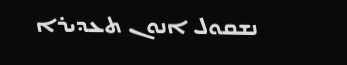ܢܫܩܘܠ ܐܢܘܢ ܬܥܕܝܪܐ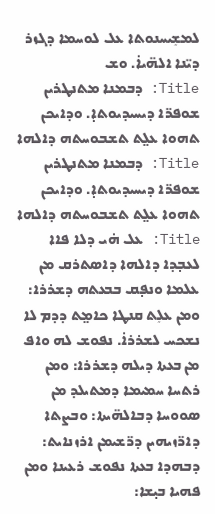ܠܡܫܸܝܚܢܘܬܐ ܥܠ ܠܘܚܡܐ ܕܓܙܪ ܕܝ̈ܢܐ ܐܠܗ̈ܝܐ̇. ܘܫ
Title: ܕܒܡܢܐ ܡܬܢܛܪܝܢ ܫܘܦܪ̈ܐ ܕܝܚܝܕܝܘܬܐ̣. ܘܕܐܝܟܢ ܬܗܘܐ ܥܠ̤ܬ ܬܫܒܘܚܬܗ ܕܐܠܗܐ
Title: ܕܒܡܢܐ ܡܬܢܛܪܝܢ ܫܘܦܪ̈ܐ ܕܝܚܝܕܝܘܬܐ̣. ܘܕܐܝܟܢ ܬܗܘܐ ܥܠ̤ܬ ܬܫܒܘܚܬܗ ܕܐܠܗܐ
Title: ܥܠ ܗ̇ܝ ܕܠܐ ܦܐܐ ܠܥܒ̣ܕܐ ܕܐܠܗܐ ܕܐܣܬܪܩ ܡܢ ܥܠܡܐ ܘܢܦ̣ܩ ܒܒܥܬܗ ܕܫܪܪܐ: ܘܡܢ ܥܠܸܬ ܩܢܛܐ ܟܐܡ̤ܬ ܕܕܡ ܠܐ ܢܫܟܚ ܠܫܪܪܐ̇. ܢܦܘܫ ܠܗ ܘܐܦ ܡܢ ܒܥܬܐ ܕܝܠܗ ܕܫܪܪܐ: ܘܡܢ ܪܬܚܐ ܚܡܝܡܐ ܕܡܬܝܠܕ ܡܢ ܣܘܘܚܐ ܕܒܐܠܗ̈ܝܬܐ: ܘܒܨܬܐ ܕܐܪ̈ܙܝܗܝܢ ܕܪ̈ܫܝܡܢ ܐܪܙܢܐܝܬ: ܕܒܗܕܐ ܒܥܬܐ ܢܦܘܫ ܪܥܝܢܐ ܘܡܢ ܦܗܝܐ ܒܝ̣ܫܐ: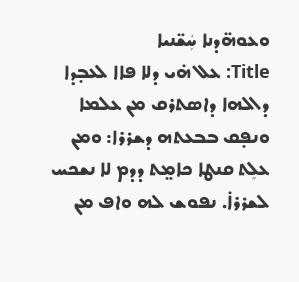ܘܥܘܗ̈ܕܢܐ ܚܲܫ̈ܢܝܐ
Title: ܥܠ ܗ̇ܝ ܕܠܐ ܦܐܐ ܠܥܒ̣ܕܐ ܕܐܠܗܐ ܕܐܣܬܪܩ ܡܢ ܥܠܡܐ ܘܢܦ̣ܩ ܒܒܥܬܗ ܕܫܪܪܐ: ܘܡܢ ܥܠܸܬ ܩܢܛܐ ܟܐܡ̤ܬ ܕܕܡ ܠܐ ܢܫܟܚ ܠܫܪܪܐ̇. ܢܦܘܫ ܠܗ ܘܐܦ ܡܢ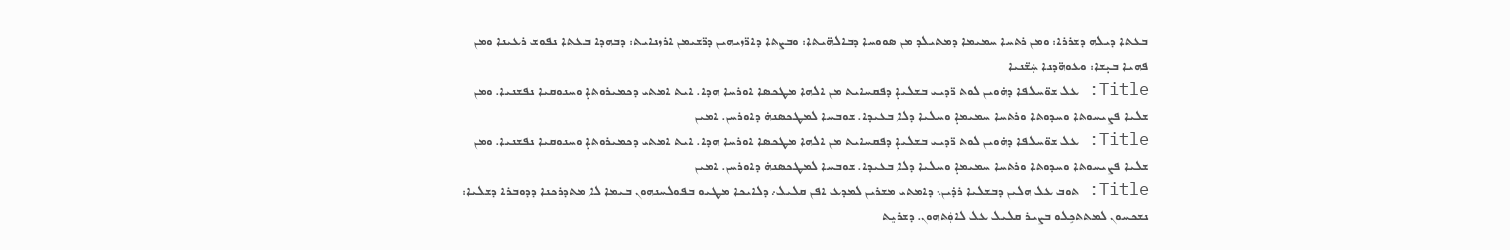ܒܥܬܐ ܕܝܠܗ ܕܫܪܪܐ: ܘܡܢ ܪܬܚܐ ܚܡܝܡܐ ܕܡܬܝܠܕ ܡܢ ܣܘܘܚܐ ܕܒܐܠܗ̈ܝܬܐ: ܘܒܨܬܐ ܕܐܪ̈ܙܝܗܝܢ ܕܪ̈ܫܝܡܢ ܐܪܙܢܐܝܬ: ܕܒܗܕܐ ܒܥܬܐ ܢܦܘܫ ܪܥܝܢܐ ܘܡܢ ܦܗܝܐ ܒܝ̣ܫܐ: ܘܥܘܗ̈ܕܢܐ ܚܲܫ̈ܢܝܐ
Title: ܥܠ ܫܘ̈ܚܠܦܐ ܕܗ̇ܘܝܢ ܠܘܬ ܪ̈ܕܝܝ ܒܫܠܝܐ̣ ܕܦܩܚܐܝܬ ܡܢ ܐܠܗܐ ܡܛܟܣܐ ܐܘܪܚܐ ܗܕܐ. ܐܝܬ ܐܡܬܝ ܕܟܡܝܪܘܬܐ̣ ܘܚܢܘܩܝܐ ܢܦܫܢܝܐ. ܘܡܢ ܫܠܝܐ ܦܨܝܚܘܬܐ ܘܚܕܘܬܐ ܘܪܬܚܐ ܚܡܝܡܐ̣ ܘܚܠܝܐ ܕܠܐ ܒܥܝܕܐ. ܫܘܒܚܐ ܠܡܛܟܣܢܗ̇ ܕܐܘܪܚܢ. ܐܡܝܢ
Title: ܥܠ ܫܘ̈ܚܠܦܐ ܕܗ̇ܘܝܢ ܠܘܬ ܪ̈ܕܝܝ ܒܫܠܝܐ̣ ܕܦܩܚܐܝܬ ܡܢ ܐܠܗܐ ܡܛܟܣܐ ܐܘܪܚܐ ܗܕܐ. ܐܝܬ ܐܡܬܝ ܕܟܡܝܪܘܬܐ̣ ܘܚܢܘܩܝܐ ܢܦܫܢܝܐ. ܘܡܢ ܫܠܝܐ ܦܨܝܚܘܬܐ ܘܚܕܘܬܐ ܘܪܬܚܐ ܚܡܝܡܐ̣ ܘܚܠܝܐ ܕܠܐ ܒܥܝܕܐ. ܫܘܒܚܐ ܠܡܛܟܣܢܗ̇ ܕܐܘܪܚܢ. ܐܡܝܢ
Title: ܬܘܒ ܥܠ ܗܠܝܢ ܕܒܫܠܝܐ ܪܕ̇ܝܢ܆ ܕܐܡܬܝ ܡܫܪܝܢ ܠܡܕܥ ܐܦܢ ܩܠܝܠ܇ ܕܠܐܝܟܐ ܡܛܝܘ ܒܦܘܠܚܢܗܘܢ ܒܝܡܐ ܠܐ ܡܬܕܪܟܢܐ ܕܕܘܒܪܐ ܕܫܠܝܐ: ܢܫܟܚܘܢ ܠܡܬܬܟܹܠܘ ܒܨܝܪ ܩܠܝܠ ܥܠ ܠܐܘܲܬܗܘܢ. ܕܫܪܝܸܬ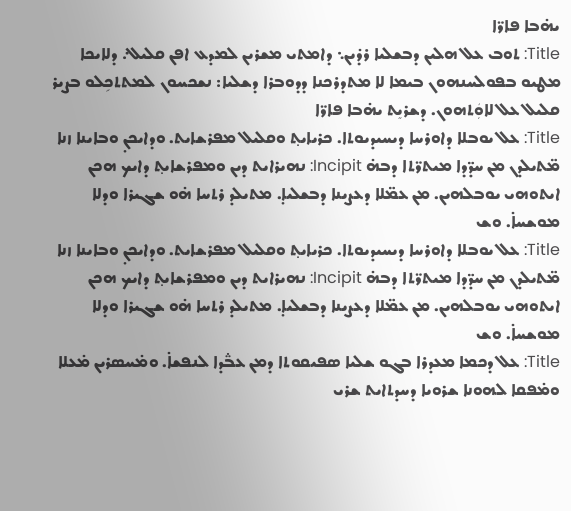ܝܗ̇ܒܐ ܦܐܪ̈ܐ
Title: ܬܘܒ ܥܠ ܗܠܝܢ ܕܒܫܠܝܐ ܪܕ̇ܝܢ܆ ܕܐܡܬܝ ܡܫܪܝܢ ܠܡܕܥ ܐܦܢ ܩܠܝܠ܇ ܕܠܐܝܟܐ ܡܛܝܘ ܒܦܘܠܚܢܗܘܢ ܒܝܡܐ ܠܐ ܡܬܕܪܟܢܐ ܕܕܘܒܪܐ ܕܫܠܝܐ: ܢܫܟܚܘܢ ܠܡܬܬܟܹܠܘ ܒܨܝܪ ܩܠܝܠ ܥܠ ܠܐܘܲܬܗܘܢ. ܕܫܪܝܸܬ ܝܗ̇ܒܐ ܦܐܪ̈ܐ
Title: ܥܠ ܝܘܒܠܐ ܕܐܘܪܚܐ ܕܝܚܝܕܝܘܬܐ. ܟܪܝܐܝܬ݂ ܘܩܠܝܠ ܡܦܪܫܐܝܬ. ܘܕܐܝܟܢ̣ ܘܒܐܝܢܐ ܙܢܐ ܡ̈ܬܝܠܕܢ ܡܢ ܚܕ̈ܕܐ ܡܝܬܪ̈ܬܐ ܕܒܗ̇ Incipit: ܢܗܝܪܐܝܬ ܕܝܢ ܘܡܦܪܫܐܝܬ݂ ܕܐܝܟ ܗܟܢ ܐܝܬܘܗܝ ܝܘܒܠܗܝܢ. ܡܢ ܥܡ̈ܠܐ ܕܥܨܝܢܐ ܕܒܫܠܝܐ̣. ܡܬܝܠܕ ܪܬܚܐ ܗ̇ܘ ܫܓܝܪܐ ܘܕܠܐ ܡܘܫܚܐ̇. ܘܫ
Title: ܥܠ ܝܘܒܠܐ ܕܐܘܪܚܐ ܕܝܚܝܕܝܘܬܐ. ܟܪܝܐܝܬ݂ ܘܩܠܝܠ ܡܦܪܫܐܝܬ. ܘܕܐܝܟܢ̣ ܘܒܐܝܢܐ ܙܢܐ ܡ̈ܬܝܠܕܢ ܡܢ ܚܕ̈ܕܐ ܡܝܬܪ̈ܬܐ ܕܒܗ̇ Incipit: ܢܗܝܪܐܝܬ ܕܝܢ ܘܡܦܪܫܐܝܬ݂ ܕܐܝܟ ܗܟܢ ܐܝܬܘܗܝ ܝܘܒܠܗܝܢ. ܡܢ ܥܡ̈ܠܐ ܕܥܨܝܢܐ ܕܒܫܠܝܐ̣. ܡܬܝܠܕ ܪܬܚܐ ܗ̇ܘ ܫܓܝܪܐ ܘܕܠܐ ܡܘܫܚܐ̇. ܘܫ
Title: ܥܠ ܕܟܡܐ ܡܥܕܪܐ ܒܓܘ ܫܠܝܐ ܣܦܝܩܘܬܐ ܕܡܢ ܥܒ݅ܕܐ ܠܢܦܫܐ̇. ܘܡ̇ܚܣܪܝܢ ܡ̇ܥܠܐ ܘܡ̇ܦܩܐ ܠܗܘܢܐ ܫܪܘܝܐ ܕܚܕܬܐܝܬ ܫܪܝ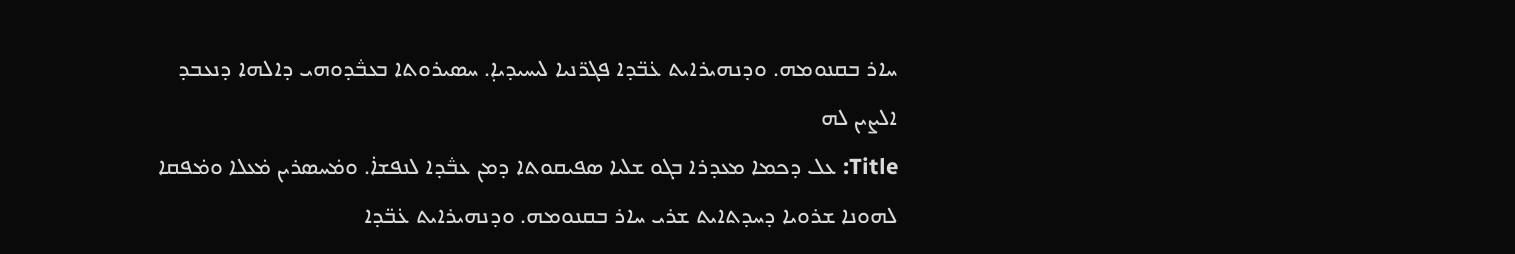ܚܐܪ ܒܩܢܘܡܗ. ܘܕܢܗܝܪܐܝܬ ܥ̇ܒ̈ܕܐ ܦܓܪ̈ܢܝܐ ܠܝܚܝܕܝܐ̣. ܚܣܝܪܘܬܐ ܒܥܒ݅ܕܘܗܝ ܕܐܠܗܐ ܕܢܥܒܕ ܐܠܨܝܢ ܠܗ
Title: ܥܠ ܕܟܡܐ ܡܥܕܪܐ ܒܓܘ ܫܠܝܐ ܣܦܝܩܘܬܐ ܕܡܢ ܥܒ݅ܕܐ ܠܢܦܫܐ̇. ܘܡ̇ܚܣܪܝܢ ܡ̇ܥܠܐ ܘܡ̇ܦܩܐ ܠܗܘܢܐ ܫܪܘܝܐ ܕܚܕܬܐܝܬ ܫܪܝ ܚܐܪ ܒܩܢܘܡܗ. ܘܕܢܗܝܪܐܝܬ ܥ̇ܒ̈ܕܐ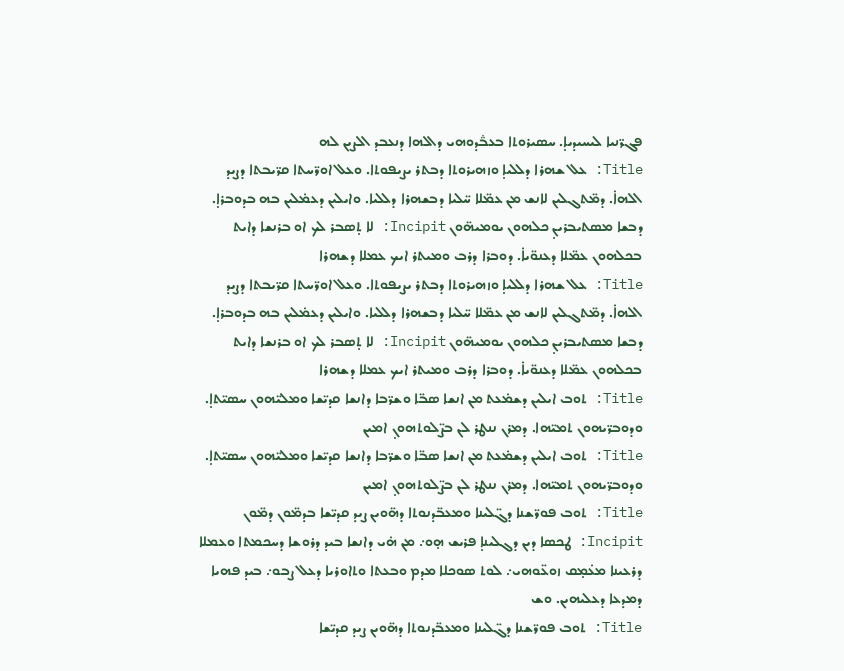ܦܓܪ̈ܢܝܐ ܠܝܚܝܕܝܐ̣. ܚܣܝܪܘܬܐ ܒܥܒ݅ܕܘܗܝ ܕܐܠܗܐ ܕܢܥܒܕ ܐܠܨܝܢ ܠܗ
Title: ܥܠ ܫܗܪܐ ܕܠܠܝܐ̣ ܘܙܗܝܪܘܬܐ ܕܒܬܪ ܝܨܝܦܘܬܐ. ܘܥܠ ܐܘܪ̈ܚܬܐ ܩܪ̈ܝܒܬܐ ܕܨܝܕ ܐܠܗܐ̇. ܕܡ̈ܬܓܠܝܢ ܠܐܢܫ ܡܢ ܥܡ̈ܠܐ ܚ̈ܠܝܐ ܕܒܫܗܪܐ ܕܠܠܝܐ. ܘܐܝܠܝܢ ܕܥܡ̇ܠܝܢ ܒܗ ܒܕܘܒܪܐ̣. ܕܒܫܐ ܡܣܬܝܒܪܝܢ̣ ܟܠܗܘܢ ܝܘܡܝܗ̈ܘܢ Incipit: ܠܐ ܬ̣ܣܒܪ ܠܟ ܐܘ ܒܪܢܫܐ ܕܐܝܬ ܒܟܠܗܘܢ ܥܡ̈ܠܐ ܕܥܢܘ̈ܝܐ̇. ܕܘܒܪܐ ܕܪܒ ܘܡܝܬܪ ܐܝܟ ܥܡܠܐ ܕܫܗܪܐ
Title: ܥܠ ܫܗܪܐ ܕܠܠܝܐ̣ ܘܙܗܝܪܘܬܐ ܕܒܬܪ ܝܨܝܦܘܬܐ. ܘܥܠ ܐܘܪ̈ܚܬܐ ܩܪ̈ܝܒܬܐ ܕܨܝܕ ܐܠܗܐ̇. ܕܡ̈ܬܓܠܝܢ ܠܐܢܫ ܡܢ ܥܡ̈ܠܐ ܚ̈ܠܝܐ ܕܒܫܗܪܐ ܕܠܠܝܐ. ܘܐܝܠܝܢ ܕܥܡ̇ܠܝܢ ܒܗ ܒܕܘܒܪܐ̣. ܕܒܫܐ ܡܣܬܝܒܪܝܢ̣ ܟܠܗܘܢ ܝܘܡܝܗ̈ܘܢ Incipit: ܠܐ ܬ̣ܣܒܪ ܠܟ ܐܘ ܒܪܢܫܐ ܕܐܝܬ ܒܟܠܗܘܢ ܥܡ̈ܠܐ ܕܥܢܘ̈ܝܐ̇. ܕܘܒܪܐ ܕܪܒ ܘܡܝܬܪ ܐܝܟ ܥܡܠܐ ܕܫܗܪܐ
Title: ܬܘܒ ܐܝܠܝܢ ܕܫܡ̇ܥܬ ܡܢ ܐܢܫܐ ܣܒ̈ܐ ܘܫܪ̈ܒܐ ܕܐܢܫܐ ܩܕܝ̈ܫܐ ܘܡܠܝ̈ܗܘܢ ܚܣܝ̈ܬܐ̣. ܘܕܘܒܪ̈ܝܗܘܢ ܬܡܝ̈ܗܐ. ܕܡܪܢ ܢܢܛܪ ܠܢ ܒܨ̈ܠܘܬܗܘܢ̣ ܐܡܝܢ
Title: ܬܘܒ ܐܝܠܝܢ ܕܫܡ̇ܥܬ ܡܢ ܐܢܫܐ ܣܒ̈ܐ ܘܫܪ̈ܒܐ ܕܐܢܫܐ ܩܕܝ̈ܫܐ ܘܡܠܝ̈ܗܘܢ ܚܣܝ̈ܬܐ̣. ܘܕܘܒܪ̈ܝܗܘܢ ܬܡܝ̈ܗܐ. ܕܡܪܢ ܢܢܛܪ ܠܢ ܒܨ̈ܠܘܬܗܘܢ̣ ܐܡܝܢ
Title: ܬܘܒ ܦܘܪ̈ܫܢܐ ܕܓ̈ܠܝܢܐ ܘܡܥܒ̈ܕܢܘܬܐ ܕܗ̈ܘܝܢ ܨܝܕ ܩܕܝ̈ܫܐ ܒܕܡ̈ܘܢ ܕܡ̈ܘܢ Incipit: ܛܟܣܐ ܕܝܢ ܕܓܠܝܢܐ̣ ܦܪܝܫ ܗ̣ܘ܇ ܡܢ ܗ̇ܝ ܕܐܢܫܐ ܒܝܕ ܕܪܘܫܐ ܕܚܟܡܬܐ ܘܥܡܠܐ ܕܪܥܝܢܐ ܡܥ̇ܡ̣ܩ ܙܘܥ̈ܘܗܝ܇ ܠܘܬ ܣܘܟܠܐ ܡܕܡ ܘܒܥܬܐ ܘܬܐܘܪܝܐ ܕܥܠ ܨܒܘ܇ ܒܝܕ ܦܗܝܐ ܕܡܕܥܐ ܕܥܠܝܗܝܢ. ܘܫ
Title: ܬܘܒ ܦܘܪ̈ܫܢܐ ܕܓ̈ܠܝܢܐ ܘܡܥܒ̈ܕܢܘܬܐ ܕܗ̈ܘܝܢ ܨܝܕ ܩܕܝ̈ܫܐ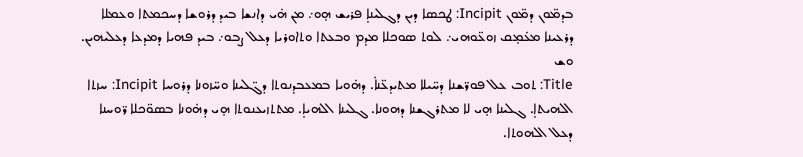ܒܕܡ̈ܘܢ ܕܡ̈ܘܢ Incipit: ܛܟܣܐ ܕܝܢ ܕܓܠܝܢܐ̣ ܦܪܝܫ ܗ̣ܘ܇ ܡܢ ܗ̇ܝ ܕܐܢܫܐ ܒܝܕ ܕܪܘܫܐ ܕܚܟܡܬܐ ܘܥܡܠܐ ܕܪܥܝܢܐ ܡܥ̇ܡ̣ܩ ܙܘܥ̈ܘܗܝ܇ ܠܘܬ ܣܘܟܠܐ ܡܕܡ ܘܒܥܬܐ ܘܬܐܘܪܝܐ ܕܥܠ ܨܒܘ܇ ܒܝܕ ܦܗܝܐ ܕܡܕܥܐ ܕܥܠܝܗܝܢ. ܘܫ
Title: ܬܘܒ ܥܠ ܦܘܪ̈ܫܢܐ ܕܚ̈ܝܠܐ ܡܬܝܕܥ̈ܢܐ̇. ܕܗ̇ܘܝܐ ܒܡܥܒܕܢܘܬܐ ܕܓ̈ܠܝܢܐ ܘܚ̈ܙܘܢܐ ܕܪܘܚܐ Incipit: ܚܙܬܐ ܐܠܗܝܬܐ̣. ܓܠܝܢܐ ܗ̣ܝ ܠܐ ܡܬܪܓܫܢܐ ܕܗܘܢܐ. ܓܠܝܢܐ ܐܠܗܝܐ̣. ܡܬܬܙܝܥܢܘܬܐ ܗ̣ܝ ܕܗ̇ܘܢܐ ܒܣܘ̈ܟܠܐ ܪ̈ܘܚܢܐ ܕܥܠ ܐܠܗܘܬܐ.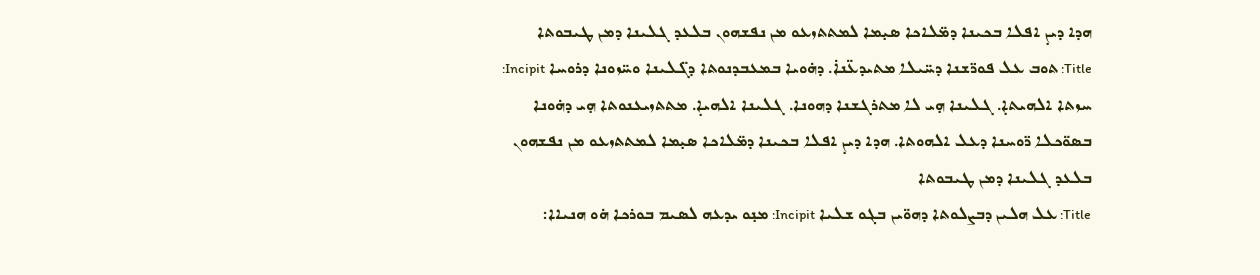ܗܕܐ ܕܝܢ̣ ܐܦܠܐ ܒܟܝܢܐ ܕܡ̈ܠܐܟܐ ܣܝ̣ܡܐ ܠܡܬܬܙܥܘ ܡܢ ܢܦܫܗܘܢ ܒܠܥܕ ܓܠܝܢܐ ܕܡܢ ܛܝܒܘܬܐ
Title: ܬܘܒ ܥܠ ܦܘܪ̈ܫܢܐ ܕܚ̈ܝܠܐ ܡܬܝܕܥ̈ܢܐ̇. ܕܗ̇ܘܝܐ ܒܡܥܒܕܢܘܬܐ ܕܓ̈ܠܝܢܐ ܘܚ̈ܙܘܢܐ ܕܪܘܚܐ Incipit: ܚܙܬܐ ܐܠܗܝܬܐ̣. ܓܠܝܢܐ ܗ̣ܝ ܠܐ ܡܬܪܓܫܢܐ ܕܗܘܢܐ. ܓܠܝܢܐ ܐܠܗܝܐ̣. ܡܬܬܙܝܥܢܘܬܐ ܗ̣ܝ ܕܗ̇ܘܢܐ ܒܣܘ̈ܟܠܐ ܪ̈ܘܚܢܐ ܕܥܠ ܐܠܗܘܬܐ. ܗܕܐ ܕܝܢ̣ ܐܦܠܐ ܒܟܝܢܐ ܕܡ̈ܠܐܟܐ ܣܝ̣ܡܐ ܠܡܬܬܙܥܘ ܡܢ ܢܦܫܗܘܢ ܒܠܥܕ ܓܠܝܢܐ ܕܡܢ ܛܝܒܘܬܐ
Title: ܥܠ ܗܠܝܢ ܕܒܨܠܘܬܐ ܕܗܘ̈ܝܢ ܒܓܘ ܫܠܝܐ Incipit: ܡܢ̣ܘ ܝܕܥܗ ܠܣܝܡ ܒܘܪܟܐ ܗ̇ܘ ܗܢܝܐܐ: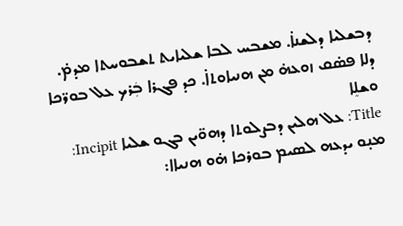ܕܒܫܠܝܐ ܕܠܫܢܐ̇. ܡܫܒܚ ܠܒܐ ܫܠܝܐܝܬ ܬܫܒܘܚܬܐ ܡܕܡ̇. ܕܠܐ ܦܣ̇ܩ ܙܘܥܗ̇ ܡܢ ܗܢܝܐܘܬܐ̇. ܟܕ ܦܓܪܐ ܒܲܪܟ ܥܠ ܒܘܪ̈ܟܐ ܘܫܠܸܐ
Title: ܥܠ ܗܠܝܢ ܕܒܨܠܘܬܐ ܕܗܘ̈ܝܢ ܒܓܘ ܫܠܝܐ Incipit: ܡܢ̣ܘ ܝܕܥܗ ܠܣܝܡ ܒܘܪܟܐ ܗ̇ܘ ܗܢܝܐܐ: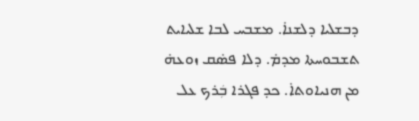ܕܒܫܠܝܐ ܕܠܫܢܐ̇. ܡܫܒܚ ܠܒܐ ܫܠܝܐܝܬ ܬܫܒܘܚܬܐ ܡܕܡ̇. ܕܠܐ ܦܣ̇ܩ ܙܘܥܗ̇ ܡܢ ܗܢܝܐܘܬܐ̇. ܟܕ ܦܓܪܐ ܒܲܪܟ ܥܠ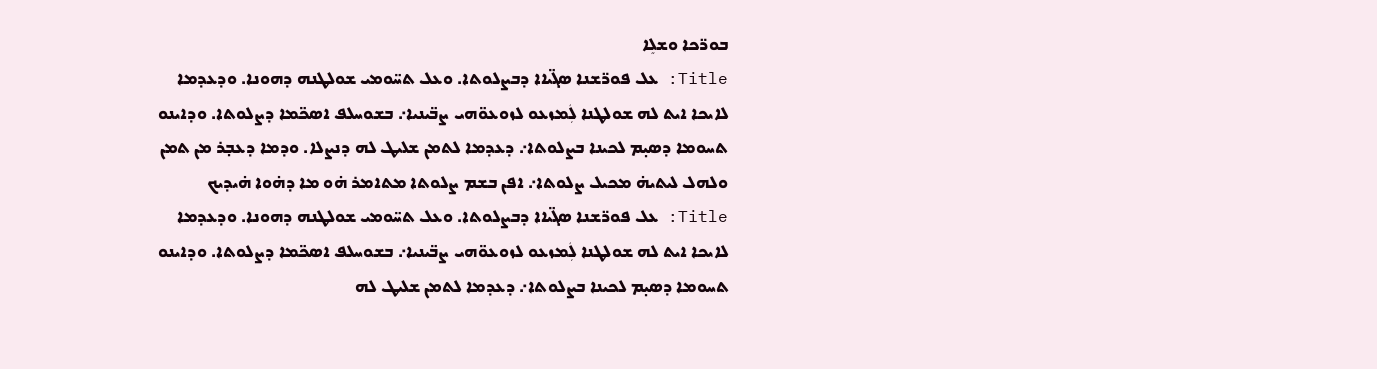ܒܘܪ̈ܟܐ ܘܫܠܸܐ
Title: ܥܠ ܦܘܪ̈ܫܢܐ ܣܓ̈ܝܐܐ ܕܒܨܠܘܬܐ. ܘܥܠ ܬܚ̈ܘܡܝ ܫܘܠܛܢܗ ܕܗܘܢܐ. ܘܕܥܕܡܐ ܠܐܝܟܐ ܐܝܬ ܠܗ ܫܘܠܛܢܐ ܠܲܡܙܥܘ ܠܙܘܥܘ̈ܗܝ ܨܒ̈ܝܢܝܐ܇ ܒܫܘܚܠܦ ܐܣܟ̈ܡܐ ܕܨܠܘܬܐ. ܘܕܐܝܢܘ ܬܚܘܡܐ ܕܣܝ̣ܡ ܠܟܝܢܐ ܒܨܠܘܬܐ܇ ܕܥܕܡܐ ܠܬܡܢ ܫܠܝܛ ܠܗ ܕܢܨܠܐ. ܘܕܡܐ ܕܥܒ̣ܪ ܡܢ ܬܡܢ ܘܠܗܠ ܠܝܬܝܗ̇ ܡܟܝܠ ܨܠܘܬܐ܇ ܐܦܢ ܒܫܡ ܨܠܘܬܐ ܡܬܐܡܪ ܗ̇ܘ ܡܐ ܕܗ̇ܘܐ ܗ̇ܝܕܝܟ
Title: ܥܠ ܦܘܪ̈ܫܢܐ ܣܓ̈ܝܐܐ ܕܒܨܠܘܬܐ. ܘܥܠ ܬܚ̈ܘܡܝ ܫܘܠܛܢܗ ܕܗܘܢܐ. ܘܕܥܕܡܐ ܠܐܝܟܐ ܐܝܬ ܠܗ ܫܘܠܛܢܐ ܠܲܡܙܥܘ ܠܙܘܥܘ̈ܗܝ ܨܒ̈ܝܢܝܐ܇ ܒܫܘܚܠܦ ܐܣܟ̈ܡܐ ܕܨܠܘܬܐ. ܘܕܐܝܢܘ ܬܚܘܡܐ ܕܣܝ̣ܡ ܠܟܝܢܐ ܒܨܠܘܬܐ܇ ܕܥܕܡܐ ܠܬܡܢ ܫܠܝܛ ܠܗ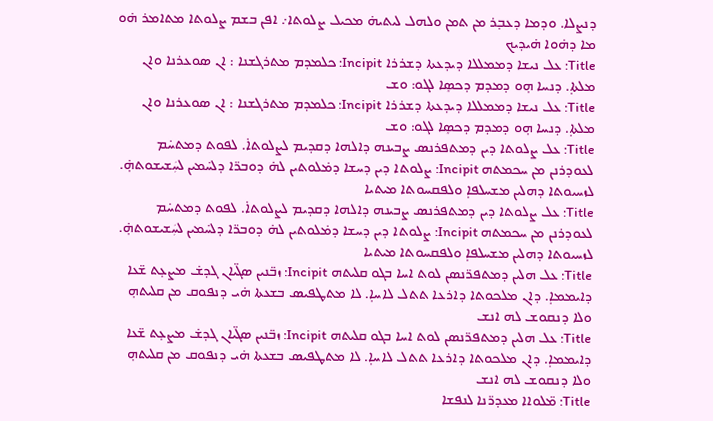ܕܢܨܠܐ. ܘܕܡܐ ܕܥܒ̣ܪ ܡܢ ܬܡܢ ܘܠܗܠ ܠܝܬܝܗ̇ ܡܟܝܠ ܨܠܘܬܐ܇ ܐܦܢ ܒܫܡ ܨܠܘܬܐ ܡܬܐܡܪ ܗ̇ܘ ܡܐ ܕܗ̇ܘܐ ܗ̇ܝܕܝܟ
Title: ܥܠ ܢܝܫܐ ܕܡܡܠܠܐ ܕܝܕܥܬܐ ܕܫܪܪܐ Incipit: ܟܠܡܕܡ ܡܬܪܓܫܢܐ : ܐܢ ܣܘܥܪܢܐ ܘܐܢ ܡܠܬܐ̣. ܕܢܚܐ ܗ̣ܘ ܕܡܕܡ ܕܟܣܸܐ ܠܓܘ: ܘܫ
Title: ܥܠ ܢܝܫܐ ܕܡܡܠܠܐ ܕܝܕܥܬܐ ܕܫܪܪܐ Incipit: ܟܠܡܕܡ ܡܬܪܓܫܢܐ : ܐܢ ܣܘܥܪܢܐ ܘܐܢ ܡܠܬܐ̣. ܕܢܚܐ ܗ̣ܘ ܕܡܕܡ ܕܟܣܸܐ ܠܓܘ: ܘܫ
Title: ܥܠ ܨܠܘܬܐ ܕܝܢ ܕܡܬܦܪܢܣ ܨܒܝܢܗ ܕܐܠܗܐ ܕܩܕܝܡ ܠܨܠܘܬܐ̇. ܠܦܘܬ ܕܡܬܚ̇ܡ ܠܥܘܕܪܢܢ ܡܢ ܚܟܡܬܗ Incipit: ܨܠܘܬܐ ܕܝܢ ܕܚܫܐ ܕܡ̇ܠܘܬܝܢ ܠܗ̇ ܕܘܒܪ̈ܐ ܕܠܚ̇ܡܝܢ ܠܚܲܫܝܫܘܬܗ̣̇. ܠܙܚܝܘܬܐ ܕܗܠܝܢ ܡܫܚܠܦܐ̣ ܘܠܦܩܚܘܬܐ ܡܝܬܝܐ
Title: ܥܠ ܨܠܘܬܐ ܕܝܢ ܕܡܬܦܪܢܣ ܨܒܝܢܗ ܕܐܠܗܐ ܕܩܕܝܡ ܠܨܠܘܬܐ̇. ܠܦܘܬ ܕܡܬܚ̇ܡ ܠܥܘܕܪܢܢ ܡܢ ܚܟܡܬܗ Incipit: ܨܠܘܬܐ ܕܝܢ ܕܚܫܐ ܕܡ̇ܠܘܬܝܢ ܠܗ̇ ܕܘܒܪ̈ܐ ܕܠܚ̇ܡܝܢ ܠܚܲܫܝܫܘܬܗ̣̇. ܠܙܚܝܘܬܐ ܕܗܠܝܢ ܡܫܚܠܦܐ̣ ܘܠܦܩܚܘܬܐ ܡܝܬܝܐ
Title: ܥܠ ܗܠܝܢ ܕܡܬܦܪ̈ܢܣܢ ܠܘܬ ܐܚܐ ܒܓܘ ܩܠܝܬܗ Incipit: ܙܒ̈ܢܝܢ ܣܓ̈ܝܐܢ ܓܕܫ̇ ܡܨܥ̣ܬ ܫ̈ܥܐ ܕܐܝܡܡܐ̣. ܕܐܢ ܡܠܟܘܬܐ ܕܐܪܥܐ ܬܬܠ ܠܐܚܐ̣. ܠܐ ܡܬܛܦܝܣ ܒܫܥܬܐ ܗ̇ܝ ܕܢܦܘܩ ܡܢ ܩܠܝܬܗ̣ ܘܠܐ ܕܢܩܘܫ ܠܗ ܐܢܫ
Title: ܥܠ ܗܠܝܢ ܕܡܬܦܪ̈ܢܣܢ ܠܘܬ ܐܚܐ ܒܓܘ ܩܠܝܬܗ Incipit: ܙܒ̈ܢܝܢ ܣܓ̈ܝܐܢ ܓܕܫ̇ ܡܨܥ̣ܬ ܫ̈ܥܐ ܕܐܝܡܡܐ̣. ܕܐܢ ܡܠܟܘܬܐ ܕܐܪܥܐ ܬܬܠ ܠܐܚܐ̣. ܠܐ ܡܬܛܦܝܣ ܒܫܥܬܐ ܗ̇ܝ ܕܢܦܘܩ ܡܢ ܩܠܝܬܗ̣ ܘܠܐ ܕܢܩܘܫ ܠܗ ܐܢܫ
Title: ܡ̈ܠܘܐܐ ܡܥܕܪ̈ܢܐ ܠܢܦܫܐ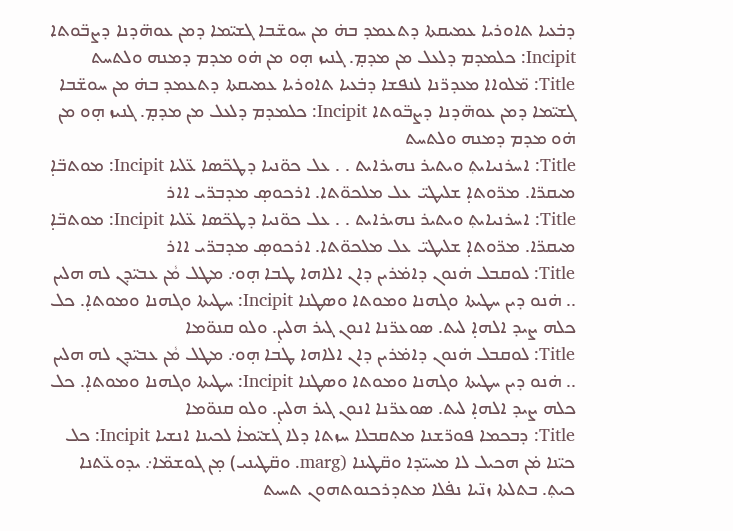ܕܒ̇ܥܝܐ ܬܐܘܪܝܐ ܥܡܝܩܬܐ ܕܬܥܡܕ ܒܗ̇ ܡܢ ܚܘܫ̈ܒܐ ܓܫܝ̈ܡܐ ܕܡܢ ܥܘܗ̈ܕܢܐ ܕܨܒ̈ܘܬܐ Incipit: ܟܠܡܕܡ ܕܠܥܠ ܡܢ ܡܕܡ̣. ܓܢܝܙ ܗ̣ܘ ܡܢ ܗ̇ܘ ܡܕܡ ܕܡܢܗ ܘܠܬܚܬ
Title: ܡ̈ܠܘܐܐ ܡܥܕܪ̈ܢܐ ܠܢܦܫܐ ܕܒ̇ܥܝܐ ܬܐܘܪܝܐ ܥܡܝܩܬܐ ܕܬܥܡܕ ܒܗ̇ ܡܢ ܚܘܫ̈ܒܐ ܓܫܝ̈ܡܐ ܕܡܢ ܥܘܗ̈ܕܢܐ ܕܨܒ̈ܘܬܐ Incipit: ܟܠܡܕܡ ܕܠܥܠ ܡܢ ܡܕܡ̣. ܓܢܝܙ ܗ̣ܘ ܡܢ ܗ̇ܘ ܡܕܡ ܕܡܢܗ ܘܠܬܚܬ
Title: ܐܚܪܢܝܐܝܬ݂ ܘܝܬܝܪ ܢܗܝܪܐܝܬ . . ܥܠ ܟܘ̈ܢܝܐ ܕܛܟ̈ܣܐ ܥ̈ܠܝܐ Incipit: ܡܘܬܒ̈ܐ̣ ܡܝܩܪ̈ܐ. ܡܪ̈ܘܬܐ̣ ܫܠܝܛܝ̈ ܥܠ ܡܠܟܘ̈ܬܐ. ܐܪܟܘܣ̣ ܡܕܒܪ̈ܝ ܐܐܪ
Title: ܐܚܪܢܝܐܝܬ݂ ܘܝܬܝܪ ܢܗܝܪܐܝܬ . . ܥܠ ܟܘ̈ܢܝܐ ܕܛܟ̈ܣܐ ܥ̈ܠܝܐ Incipit: ܡܘܬܒ̈ܐ̣ ܡܝܩܪ̈ܐ. ܡܪ̈ܘܬܐ̣ ܫܠܝܛܝ̈ ܥܠ ܡܠܟܘ̈ܬܐ. ܐܪܟܘܣ̣ ܡܕܒܪ̈ܝ ܐܐܪ
Title: ܠܘܩܒܠ ܗ̇ܢܘܢ ܕܐܡ̇ܪܝܢ ܕܐܢ ܐܠܐܗܐ ܛܒܐ ܗ̣ܘ܇ ܡܛܠ ܡܵܢ ܥܒܝ̈ܕܢ ܠܗ ܗܠܝܢ .. ܗ̇ܢܘ ܕܝܢ ܚܛܝܬܐ ܘܓܗܢܐ ܘܡܘܬܐ ܘܣܛܢܐ Incipit: ܚܛܝܬܐ ܘܓܗܢܐ ܘܡܘܬܐ̣. ܟܠ ܟܠܗ ܨܝܕ ܐܠܗܐ̣ ܠܝܬ. ܣܘܥܪ̈ܢܐ ܐܢܘܢ ܓܝܪ ܗܠܝܢ̣. ܘܠܘ ܩܢܘ̈ܡܐ
Title: ܠܘܩܒܠ ܗ̇ܢܘܢ ܕܐܡ̇ܪܝܢ ܕܐܢ ܐܠܐܗܐ ܛܒܐ ܗ̣ܘ܇ ܡܛܠ ܡܵܢ ܥܒܝ̈ܕܢ ܠܗ ܗܠܝܢ .. ܗ̇ܢܘ ܕܝܢ ܚܛܝܬܐ ܘܓܗܢܐ ܘܡܘܬܐ ܘܣܛܢܐ Incipit: ܚܛܝܬܐ ܘܓܗܢܐ ܘܡܘܬܐ̣. ܟܠ ܟܠܗ ܨܝܕ ܐܠܗܐ̣ ܠܝܬ. ܣܘܥܪ̈ܢܐ ܐܢܘܢ ܓܝܪ ܗܠܝܢ̣. ܘܠܘ ܩܢܘ̈ܡܐ
Title: ܕܒܟܡܐ ܦܘܪ̈ܫܢܐ ܡܬܩܒܠܐ ܚܙܬܐ ܕܠܐ ܓܫܝ̈ܡܐ̇ ܠܟܝܢܐ ܐܢܫܝܐ Incipit: ܟܠ ܟܝ̈ܢܐ ܡ̇ܢ ܗܟܝܠ ܠܐ ܡܚܝ̈ܕܐ ܘܩ̈ܛܝܢܐ (marg. ܘܩ̈ܛܝܢܝ) ܡ̣ܢ ܓܘܫܡ̈ܐ܇ ܝܕܘܥ̈ܬܢܐ ܟܝܬ݂. ܒܬܠܬܐ ܙܢ̈ܝܐ ܢܦ̇ܠܐ ܡܬܕܪܟܢܘܬܗܘܢ ܬܚܝܬ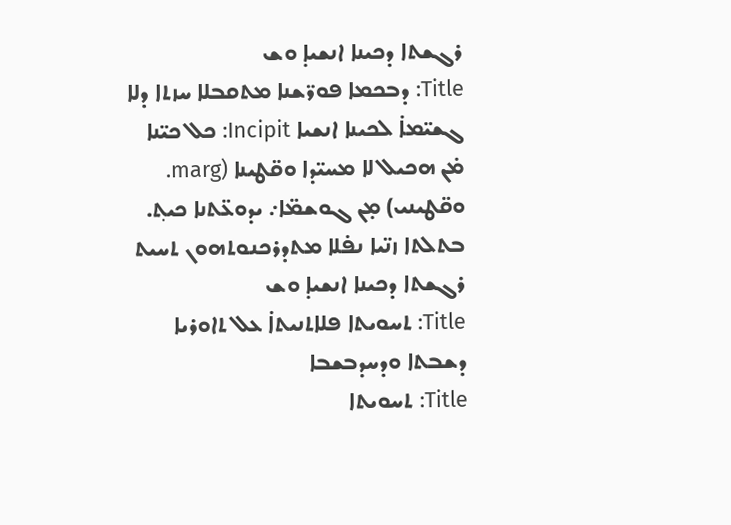ܪܓܫܬܐ ܕܟܝܢܐ ܐܢܫܝܐ̣ ܘܫ
Title: ܕܒܟܡܐ ܦܘܪ̈ܫܢܐ ܡܬܩܒܠܐ ܚܙܬܐ ܕܠܐ ܓܫܝ̈ܡܐ̇ ܠܟܝܢܐ ܐܢܫܝܐ Incipit: ܟܠ ܟܝ̈ܢܐ ܡ̇ܢ ܗܟܝܠ ܠܐ ܡܚܝ̈ܕܐ ܘܩ̈ܛܝܢܐ (marg. ܘܩ̈ܛܝܢܝ) ܡ̣ܢ ܓܘܫܡ̈ܐ܇ ܝܕܘܥ̈ܬܢܐ ܟܝܬ݂. ܒܬܠܬܐ ܙܢ̈ܝܐ ܢܦ̇ܠܐ ܡܬܕܪܟܢܘܬܗܘܢ ܬܚܝܬ ܪܓܫܬܐ ܕܟܝܢܐ ܐܢܫܝܐ̣ ܘܫ
Title: ܬܚܘܝܬܐ ܦܠܐܬܢܝܬܐ̇ ܥܠ ܬܐܘܪܝܐ ܕܫܒܬܐ ܘܕܚܕܒܫܒܐ
Title: ܬܚܘܝܬܐ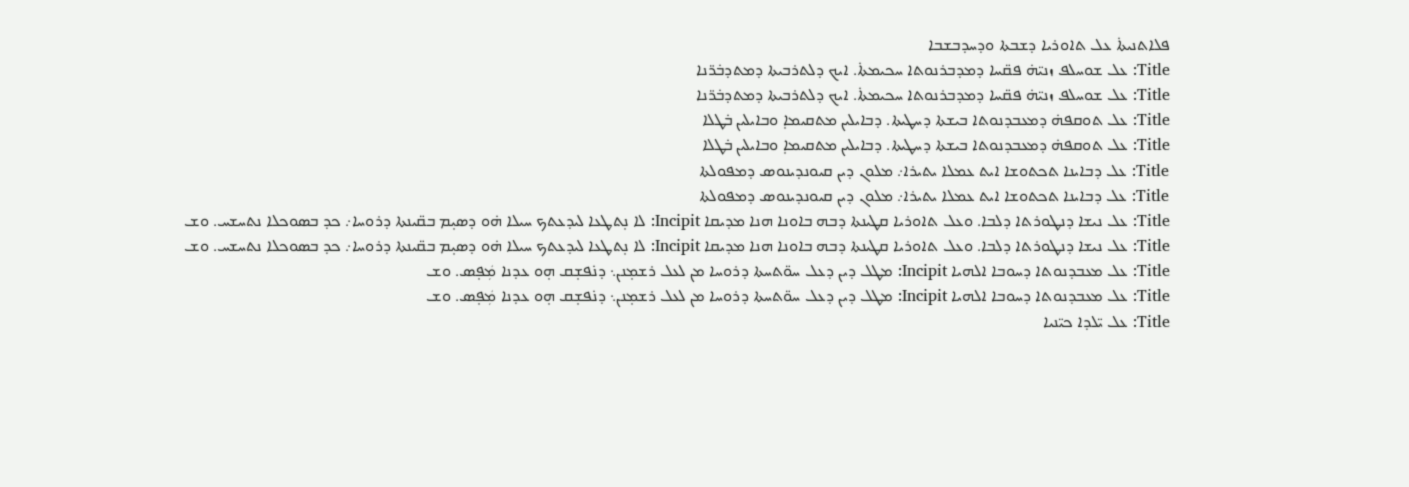ܦܠܐܬܢܝܬܐ̇ ܥܠ ܬܐܘܪܝܐ ܕܫܒܬܐ ܘܕܚܕܒܫܒܐ
Title: ܥܠ ܫܘܚܠܦ ܙܢܝ̈ܗ̇ ܦܩ̈ܚܐ ܕܡܕܒܪܢܘܬܐ ܚܟܝܡܬܐ̇. ܐܝܟ ܕܠܬܪܒܝܬܐ ܕܡܬܕܒ̇ܪ̈ܢܐ
Title: ܥܠ ܫܘܚܠܦ ܙܢܝ̈ܗ̇ ܦܩ̈ܚܐ ܕܡܕܒܪܢܘܬܐ ܚܟܝܡܬܐ̇. ܐܝܟ ܕܠܬܪܒܝܬܐ ܕܡܬܕܒ̇ܪ̈ܢܐ
Title: ܥܠ ܬܘܩܦܗ̇ ܕܡܥܒܕܢܘܬܐ ܒܝܫܬܐ ܕܚܛܝܬܐ. ܕܒܐܝܠܝܢ ܡܬܩܝܡܐ̣ ܘܒܐܝܠܝܢ ܒ̇ܛܠܐ
Title: ܥܠ ܬܘܩܦܗ̇ ܕܡܥܒܕܢܘܬܐ ܒܝܫܬܐ ܕܚܛܝܬܐ. ܕܒܐܝܠܝܢ ܡܬܩܝܡܐ̣ ܘܒܐܝܠܝܢ ܒ̇ܛܠܐ
Title: ܥܠ ܕܒܐܝܢܐ ܬܟܬܘܫܐ ܐܝܬ ܥܡܠܐ ܝܬܝܪܐ܇ ܡܠܘܢ ܕܝܢ ܩܝܘܢܕܝܢܘܣ ܕܡܦܘܠܬܐ
Title: ܥܠ ܕܒܐܝܢܐ ܬܟܬܘܫܐ ܐܝܬ ܥܡܠܐ ܝܬܝܪܐ܇ ܡܠܘܢ ܕܝܢ ܩܝܘܢܕܝܢܘܣ ܕܡܦܘܠܬܐ
Title: ܥܠ ܢܝܫܐ ܕܢܛܘܪܬܐ ܕܠܒܐ. ܘܥܠ ܬܐܘܪܝܐ ܩܛܝܢܬܐ ܕܒܗ ܒܐܘܢܐ ܗܢܐ ܡܕܝܩܐ Incipit: ܠܐ ܢ̣ܬܛܥܐ ܠܝܕܥܬܟ ܚܝܠܐ ܗ̇ܘ ܕܣܝ̣ܡ ܒܩ̈ܝܢܬܐ ܕܪܘܚܐ܇ ܟܕ ܒܣܘܟܠܐ ܢܬܚܫܚ. ܘܫ
Title: ܥܠ ܢܝܫܐ ܕܢܛܘܪܬܐ ܕܠܒܐ. ܘܥܠ ܬܐܘܪܝܐ ܩܛܝܢܬܐ ܕܒܗ ܒܐܘܢܐ ܗܢܐ ܡܕܝܩܐ Incipit: ܠܐ ܢ̣ܬܛܥܐ ܠܝܕܥܬܟ ܚܝܠܐ ܗ̇ܘ ܕܣܝ̣ܡ ܒܩ̈ܝܢܬܐ ܕܪܘܚܐ܇ ܟܕ ܒܣܘܟܠܐ ܢܬܚܫܚ. ܘܫ
Title: ܥܠ ܡܥܒܕܢܘܬܐ ܕܚܘܒܐ ܐܠܗܝܐ Incipit: ܡܛܠ ܕܝܢ ܕܥܠ ܚܘ̈ܬܚܬܐ ܕܪܘܚܐ ܡܢ ܠܥܠ ܪܫܡ̣ܢܢ܆ ܕܢ̇ܦܫ̣ܩ ܗ̣ܘ ܥܕܢܐ ܡܲܦ̣ܣ. ܘܫ
Title: ܥܠ ܡܥܒܕܢܘܬܐ ܕܚܘܒܐ ܐܠܗܝܐ Incipit: ܡܛܠ ܕܝܢ ܕܥܠ ܚܘ̈ܬܚܬܐ ܕܪܘܚܐ ܡܢ ܠܥܠ ܪܫܡ̣ܢܢ܆ ܕܢ̇ܦܫ̣ܩ ܗ̣ܘ ܥܕܢܐ ܡܲܦ̣ܣ. ܘܫ
Title: ܥܠ ܝ̈ܠܕܐ ܟܝ̈ܢܝܐ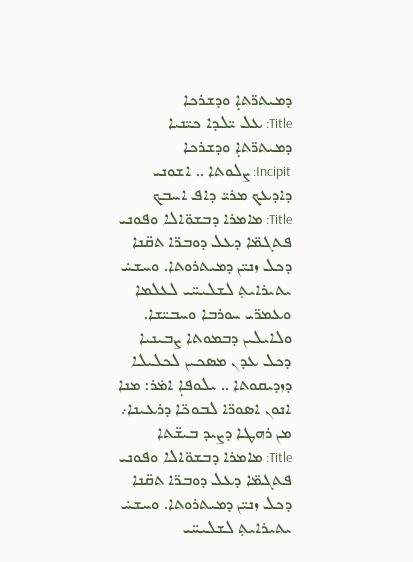ܕܡܝܬܪ̈ܬܐ̣ ܘܕܫܪܟܐ
Title: ܥܠ ܝ̈ܠܕܐ ܟܝ̈ܢܝܐ ܕܡܝܬܪ̈ܬܐ̣ ܘܕܫܪܟܐ
Incipit: ܨܠܘܬܐ .. ܐܫܘܢܝ ܕܐܕܥܟ ܡܪܝ̈ ܕܐܦ ܐܚܒܟ
Title: ܡܐܡܪܐ ܕܒܫܘ̈ܐܠܐ ܘܦܘܢܝ ܦܬܓܡ̈ܐ ܕܥܠ ܕܘܒܪ̈ܐ ܬܩ̈ܢܐ ܕܟܠ ܙܢܝ̈ܢ ܕܡܝܬܪܘܬܐ. ܘܚܫܚ̇ ܝܬܝܪܐܝܬ݂ ܠܫܠܝܚ̈ܝ ܠܥܠܡܐ ܘܥܡܪ̈ܝ ܚܘܪܒܐ ܘܚܒܝ̈ܫܐ. ܘܠܐܝܠܝܢ ܕܒܡܘܬܐ ܨܒܝܢܝܐ ܕܟܠ ܥܕܢ ܡܣܟܝܢ ܠܟܠܝܠܐ ܕܙܕܝܩܘܬܐ .. ܝܠܘܦܐ̣ ܐܡ̇ܪ: ܡܢܐ ܐܢܘܢ ܐܣܘܪ̈ܐ ܠܒܘܟ̈ܐ ܕܪܥܝܢܐ܇ ܡܢ ܪܗܛܐ ܕܨܝܕ ܒܝܫ̈ܬܐ
Title: ܡܐܡܪܐ ܕܒܫܘ̈ܐܠܐ ܘܦܘܢܝ ܦܬܓܡ̈ܐ ܕܥܠ ܕܘܒܪ̈ܐ ܬܩ̈ܢܐ ܕܟܠ ܙܢܝ̈ܢ ܕܡܝܬܪܘܬܐ. ܘܚܫܚ̇ ܝܬܝܪܐܝܬ݂ ܠܫܠܝܚ̈ܝ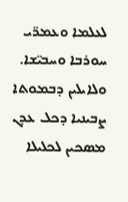ܠܥܠܡܐ ܘܥܡܪ̈ܝ ܚܘܪܒܐ ܘܚܒܝ̈ܫܐ. ܘܠܐܝܠܝܢ ܕܒܡܘܬܐ ܨܒܝܢܝܐ ܕܟܠ ܥܕܢ ܡܣܟܝܢ ܠܟܠܝܠܐ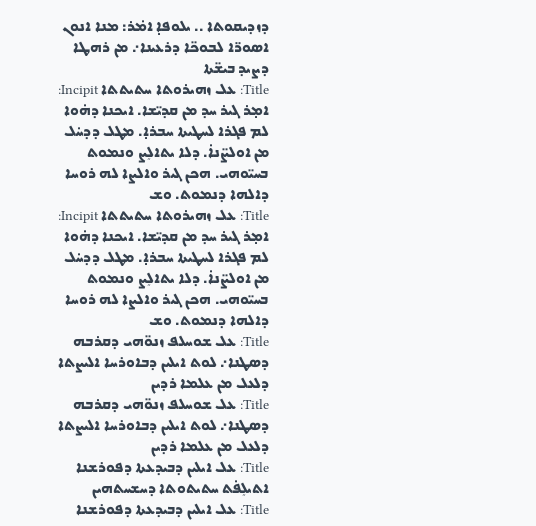ܕܙܕܝܩܘܬܐ .. ܝܠܘܦܐ̣ ܐܡ̇ܪ: ܡܢܐ ܐܢܘܢ ܐܣܘܪ̈ܐ ܠܒܘܟ̈ܐ ܕܪܥܝܢܐ܇ ܡܢ ܪܗܛܐ ܕܨܝܕ ܒܝܫ̈ܬܐ
Title: ܥܠ ܙܗܝܪܘܬܐ ܚܬܝܬܬܐ Incipit: ܐܡ̣ܪ ܓܝܪ ܚܕ ܡܢ ܩܕܝ̈ܫܐ. ܐܝܟܢܐ ܕܗ̇ܘܐ ܠܡ ܦܓܪܐ ܠܚܛܝܬܐ ܚܒܪܐ̣. ܡܛܠ ܕܕܚ̇ܠ ܡܢ ܐܘܠܨ̈ܢܐ̇. ܕܠܐ ܝܬܐܠܸܨ ܘܢܡܘܬ ܒܚܝ̈ܘܗܝ. ܗܟܢ ܓܝܪ ܘܐܠܨܐ ܠܗ ܪܘܚܐ ܕܐܠܗܐ ܕܢܡܘܬ. ܘܫ
Title: ܥܠ ܙܗܝܪܘܬܐ ܚܬܝܬܬܐ Incipit: ܐܡ̣ܪ ܓܝܪ ܚܕ ܡܢ ܩܕܝ̈ܫܐ. ܐܝܟܢܐ ܕܗ̇ܘܐ ܠܡ ܦܓܪܐ ܠܚܛܝܬܐ ܚܒܪܐ̣. ܡܛܠ ܕܕܚ̇ܠ ܡܢ ܐܘܠܨ̈ܢܐ̇. ܕܠܐ ܝܬܐܠܸܨ ܘܢܡܘܬ ܒܚܝ̈ܘܗܝ. ܗܟܢ ܓܝܪ ܘܐܠܨܐ ܠܗ ܪܘܚܐ ܕܐܠܗܐ ܕܢܡܘܬ. ܘܫ
Title: ܥܠ ܫܘܚܠܦ ܙܢܘ̈ܗܝ ܕܩܪܒܗ ܕܣܛܢܐ܇ ܠܘܬ ܐܝܠܝܢ ܕܒܐܘܪܚܐ ܐܠܝܨܬܐ ܕܠܥܠ ܡܢ ܥܠܡܐ ܪܕܝܢ
Title: ܥܠ ܫܘܚܠܦ ܙܢܘ̈ܗܝ ܕܩܪܒܗ ܕܣܛܢܐ܇ ܠܘܬ ܐܝܠܝܢ ܕܒܐܘܪܚܐ ܐܠܝܨܬܐ ܕܠܥܠ ܡܢ ܥܠܡܐ ܪܕܝܢ
Title: ܥܠ ܐܝܠܝܢ ܕܒܝܕܥܬܐ ܕܦܘܪܫܢܐ ܐܬܝܠܸܦ̇ܬ ܚܬܝܬܘܬܐ ܕܚܫܚܬܗܝܢ
Title: ܥܠ ܐܝܠܝܢ ܕܒܝܕܥܬܐ ܕܦܘܪܫܢܐ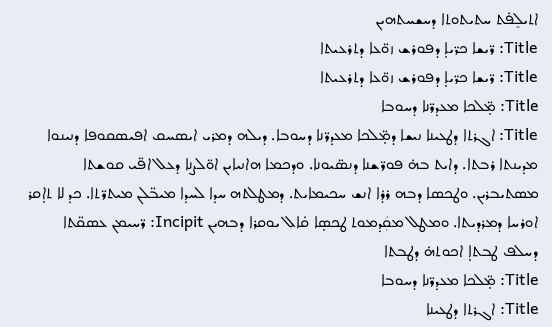ܐܬܝܠܸܦ̇ܬ ܚܬܝܬܘܬܐ ܕܚܫܚܬܗܝܢ
Title: ܪ̈ܝܫܐ ܟܪ̈ܝܐ̣ ܕܦܘܪܫ ܙܘ̈ܥܐ ܕܬܪܥܝܬܐ
Title: ܪ̈ܝܫܐ ܟܪ̈ܝܐ̣ ܕܦܘܪܫ ܙܘ̈ܥܐ ܕܬܪܥܝܬܐ
Title: ܡ̣̈ܠܟܐ ܡܥܕܪ̈ܢܐ ܕܚܘܒܐ
Title: ܐܓܪܬܐ ܕܛܥܝܢܐ ܢܝܫܐ ܕܡ̣̈ܠܟܐ ܡܥܕܪ̈ܢܐ ܕܚܘܒܐ. ܕܝܠܗ ܕܡܪܝ ܐܝܣܚܩ ܐܦܝܣܩܘܦܐ ܕܢܝܢܘܐ ܡܕܝܢܬܐ ܪܒܬܐ. ܕܐܝܬ ܒܗ̇ ܦܘܪ̈ܫܢܐ ܕܢܣ̈ܝܘܢܐ. ܘܕܟܡܐ ܗܐܢܝܐܝܢ ܐܘ̈ܠܨܢܐ ܕܥܠ ܐܦ̈ܝ ܩܘܫܬܐ ܡܣܬܝܒܪܝܢ. ܘܛܟܣܐ ܕܒܗ ܪܕ̇ܐ ܐܢܫ ܚܟܝܡܐܝܬ. ܕܡܛܠܬܗ ܚܕܐ ܠܚܕܐ ܡܝܒ̈ܠܢ ܡܝܬܪ̈ܬܐ. ܟܕ ܠܐ ܬܐ̣ܩܪ ܐܘܪܚܐ ܕܡܪܕܝܬܐ. ܘܡܛܠ ܡܩܲܕܡܘܬ ܛܟܣ̣ܐ ܩ̇ܐܠ ܝܘܩܪܐ ܕܒܗܝܢ Incipit: ܪ̈ܚܝܡܢ ܥܣܩ̈ܬܐ ܕܚܠܦ ܛܒܬܐ̣ ܐܟܘܬܗ̇ ܕܛܒܬܐ
Title: ܡ̣̈ܠܟܐ ܡܥܕܪ̈ܢܐ ܕܚܘܒܐ
Title: ܐܓܪܬܐ ܕܛܥܝܢܐ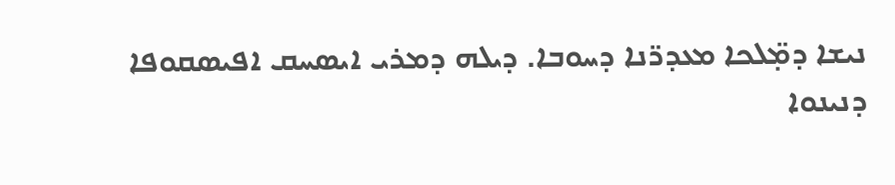ܢܝܫܐ ܕܡ̣̈ܠܟܐ ܡܥܕܪ̈ܢܐ ܕܚܘܒܐ. ܕܝܠܗ ܕܡܪܝ ܐܝܣܚܩ ܐܦܝܣܩܘܦܐ ܕܢܝܢܘܐ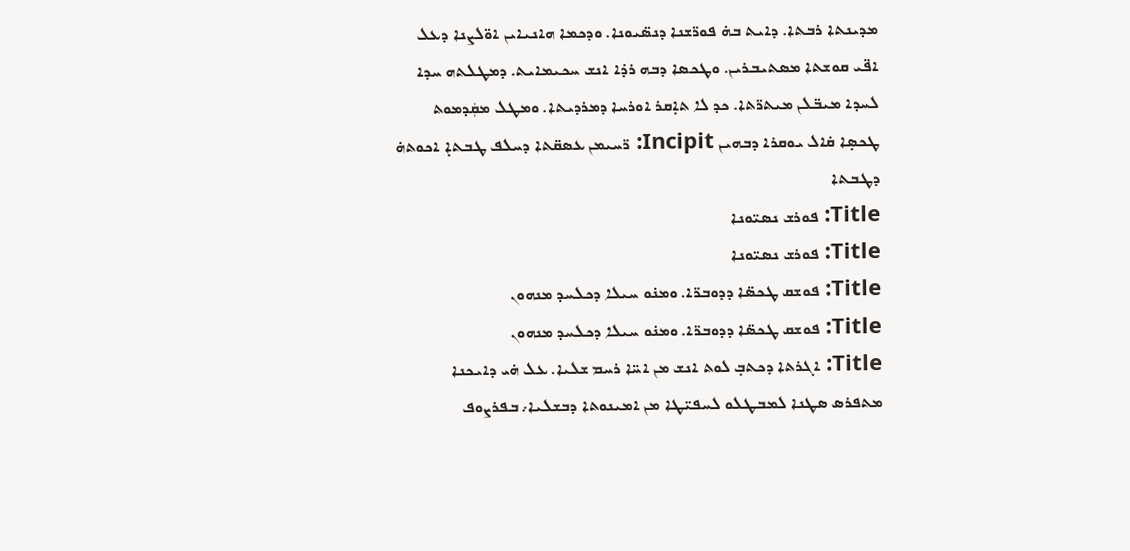ܡܕܝܢܬܐ ܪܒܬܐ. ܕܐܝܬ ܒܗ̇ ܦܘܪ̈ܫܢܐ ܕܢܣ̈ܝܘܢܐ. ܘܕܟܡܐ ܗܐܢܝܐܝܢ ܐܘ̈ܠܨܢܐ ܕܥܠ ܐܦ̈ܝ ܩܘܫܬܐ ܡܣܬܝܒܪܝܢ. ܘܛܟܣܐ ܕܒܗ ܪܕ̇ܐ ܐܢܫ ܚܟܝܡܐܝܬ. ܕܡܛܠܬܗ ܚܕܐ ܠܚܕܐ ܡܝܒ̈ܠܢ ܡܝܬܪ̈ܬܐ. ܟܕ ܠܐ ܬܐ̣ܩܪ ܐܘܪܚܐ ܕܡܪܕܝܬܐ. ܘܡܛܠ ܡܩܲܕܡܘܬ ܛܟܣ̣ܐ ܩ̇ܐܠ ܝܘܩܪܐ ܕܒܗܝܢ Incipit: ܪ̈ܚܝܡܢ ܥܣܩ̈ܬܐ ܕܚܠܦ ܛܒܬܐ̣ ܐܟܘܬܗ̇ ܕܛܒܬܐ
Title: ܦܘܪܫ ܢܣܝ̈ܘܢܐ
Title: ܦܘܪܫ ܢܣܝ̈ܘܢܐ
Title: ܦܘܫܩ ܛܟܣ̈ܐ ܕܕܘܒܪ̈ܐ. ܘܡܢ̇ܘ ܚܝܠܐ ܕܟܠܚܕ ܡܢܗܘܢ
Title: ܦܘܫܩ ܛܟܣ̈ܐ ܕܕܘܒܪ̈ܐ. ܘܡܢ̇ܘ ܚܝܠܐ ܕܟܠܚܕ ܡܢܗܘܢ
Title: ܐܓܪܬܐ ܕܟܬܒ̣ ܠܘܬ ܐܢܫ ܡܢ ܐܚ̈ܐ ܪܚܡ ܫܠܝܐ. ܥܠ ܗ̇ܝ ܕܐܝܟܢܐ ܡܬܦܪܣ ܣܛܢܐ ܠܡܒܛܠܘ ܠܚܦܝ̈ܛܐ ܡܢ ܐܡܝܢܘܬܐ ܕܒܫܠܝܐ܇ ܒܦܪܨܘܦ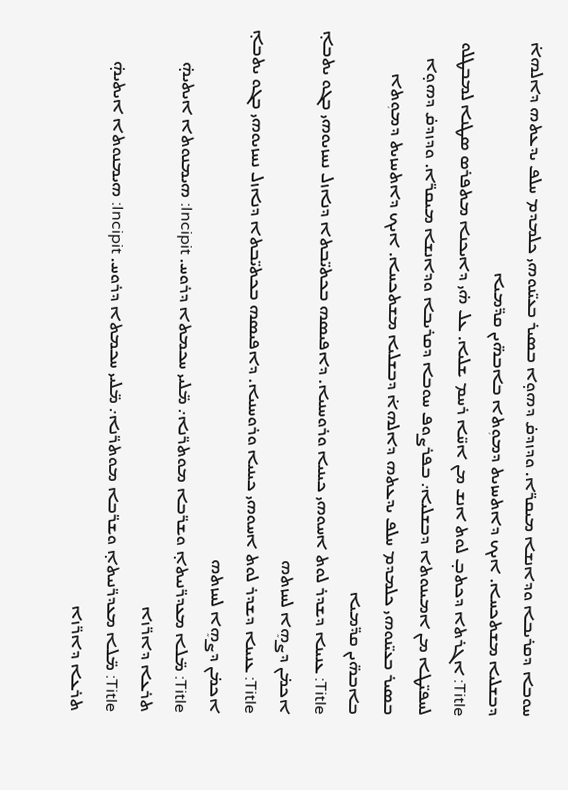ܚܘܒܐ ܕܩܪܝܒܐ ܘܕܐܢܫܐ ܡܝܩܪ̈ܐ. ܘܕܙܕܩ̇ ܕܗܘ̣ܐ ܒܣܝܪ ܒܥܝ̈ܢܘܗܝ ܟܠܡܕܡ ܚܠܦ ܝܕܥܬܗ ܕܐܠܗܐ̇ ܕܒܫܠܝܐ ܡܫܬܟܚܐ. ܐܝܟ ܕܐܬܚܙܝܬ ܕܡܘܼܬܐ ܒܐܒܗ̈ܝܢ ܩܕ̈ܡܝܐ
Title: ܐܓܪܬܐ ܕܟܬܒ̣ ܠܘܬ ܐܢܫ ܡܢ ܐܚ̈ܐ ܪܚܡ ܫܠܝܐ. ܥܠ ܗ̇ܝ ܕܐܝܟܢܐ ܡܬܦܪܣ ܣܛܢܐ ܠܡܒܛܠܘ ܠܚܦܝ̈ܛܐ ܡܢ ܐܡܝܢܘܬܐ ܕܒܫܠܝܐ܇ ܒܦܪܨܘܦ ܚܘܒܐ ܕܩܪܝܒܐ ܘܕܐܢܫܐ ܡܝܩܪ̈ܐ. ܘܕܙܕܩ̇ ܕܗܘ̣ܐ ܒܣܝܪ ܒܥܝ̈ܢܘܗܝ ܟܠܡܕܡ ܚܠܦ ܝܕܥܬܗ ܕܐܠܗܐ̇ ܕܒܫܠܝܐ ܡܫܬܟܚܐ. ܐܝܟ ܕܐܬܚܙܝܬ ܕܡܘܼܬܐ ܒܐܒܗ̈ܝܢ ܩܕ̈ܡܝܐ
Title: ܥܢܝܢܐ ܕܫܕܪ ܠܘܬ ܐܚܘܗܝ ܟܝܢܝܐ ܘܪܘܚܢܝܐ. ܕܐܦܝܣܗ ܒܟܬܝ̈ܒܬܐ ܕܢܐܙܠ ܢܚܙܝܘܗܝ ܒܓܘ ܝܬܒܐ̣ ܐܟܡ̇ܢ ܕܨܗܸܐ ܠܚܙܬܗ
Title: ܥܢܝܢܐ ܕܫܕܪ ܠܘܬ ܐܚܘܗܝ ܟܝܢܝܐ ܘܪܘܚܢܝܐ. ܕܐܦܝܣܗ ܒܟܬܝ̈ܒܬܐ ܕܢܐܙܠ ܢܚܙܝܘܗܝ ܒܓܘ ܝܬܒܐ̣ ܐܟܡ̇ܢ ܕܨܗܸܐ ܠܚܙܬܗ
Title: ܡ̈ܠܐ ܡܥܕܪ̈ܢܝܬܐ̣ ܘܫܪ̈ܒܐ ܡܘܬܪ̈ܢܐ܇ ܡ̈ܠܝܝ ܚܟܡܬܐ ܕܪܘܚ. Incipit: ܗܝܡܢܘܬܐ ܐܝܬܝܗ̣̇ ܬܪܥܐ ܕܐܪ̈ܙܐ
Title: ܡ̈ܠܐ ܡܥܕܪ̈ܢܝܬܐ̣ ܘܫܪ̈ܒܐ ܡܘܬܪ̈ܢܐ܇ ܡ̈ܠܝܝ ܚܟܡܬܐ ܕܪܘܚ. Incipit: ܗܝܡܢܘܬܐ ܐܝܬܝܗ̣̇ ܬܪܥܐ ܕܐܪ̈ܙܐ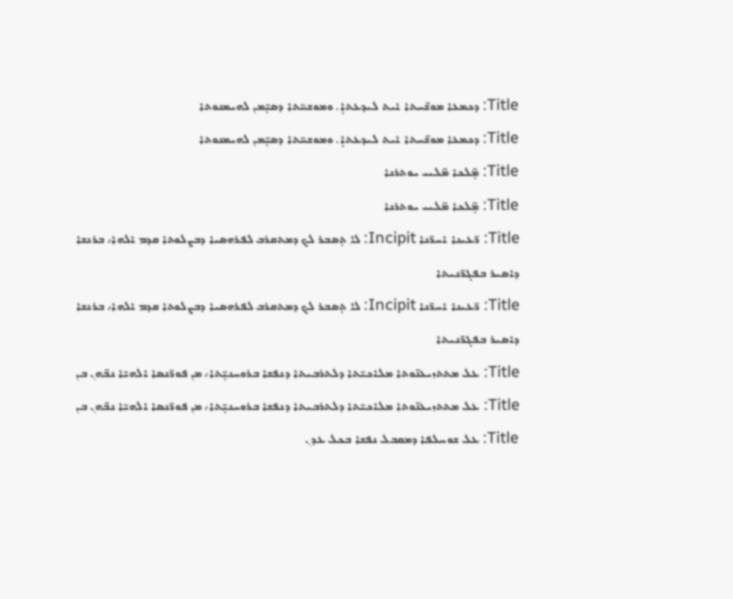Title: ܕܟܡܥܐ ܡܘܫ̈ܚܬܐ ܐܝܬ ܠܝܕܥܬܐ̣. ܘܡܘܫܚ̈ܬܐ ܕܣܝ̣̈ܡܢ ܠܗܝܡܢܘܬܐ
Title: ܕܟܡܥܐ ܡܘܫ̈ܚܬܐ ܐܝܬ ܠܝܕܥܬܐ̣. ܘܡܘܫܚ̈ܬܐ ܕܣܝ̣̈ܡܢ ܠܗܝܡܢܘܬܐ
Title: ܡ̣̈ܠܟܐ ܡ̈ܠܝܝ ܝܘܬܪܢܐ
Title: ܡ̣̈ܠܟܐ ܡ̈ܠܝܝ ܝܘܬܪܢܐ
Title: ܪ̈ܥܝܢܐ ܐܚܪ̈ܢܐ Incipit: ܠܐ ܬ̣ܣܒܪ ܠܟ ܕܡܬܩܪܒ ܠܦܪܗܣܝܐ ܕܒܨܠܘܬܐ ܩܕܡ ܐܠܗܐ܇ ܒܪܢܫܐ ܕܐܣܝܪ ܒܦܓܪ̈ܢܝܬܐ
Title: ܪ̈ܥܝܢܐ ܐܚܪ̈ܢܐ Incipit: ܠܐ ܬ̣ܣܒܪ ܠܟ ܕܡܬܩܪܒ ܠܦܪܗܣܝܐ ܕܒܨܠܘܬܐ ܩܕܡ ܐܠܗܐ܇ ܒܪܢܫܐ ܕܐܣܝܪ ܒܦܓܪ̈ܢܝܬܐ
Title: ܥܠ ܡܬܬܙܝܥܢ̈ܘܬܐ ܡܠܐܟܝ̈ܬܐ ܕܠܬܪܒܝܬܐ ܕܢܦܫܐ ܒܪܘܚܢܝ̣̈ܬܐ܇ ܡܢ ܦܘܪ̈ܢܣܐ ܐܠܗܝ̈ܐ ܢܒ̈ܗܢ ܒܢ
Title: ܥܠ ܡܬܬܙܝܥܢ̈ܘܬܐ ܡܠܐܟܝ̈ܬܐ ܕܠܬܪܒܝܬܐ ܕܢܦܫܐ ܒܪܘܚܢܝ̣̈ܬܐ܇ ܡܢ ܦܘܪ̈ܢܣܐ ܐܠܗܝ̈ܐ ܢܒ̈ܗܢ ܒܢ
Title: ܥܠ ܫܘܚܠܦܐ ܕܡܩܒܠ ܢܦܫܐ ܒܟܠ ܥܕܢ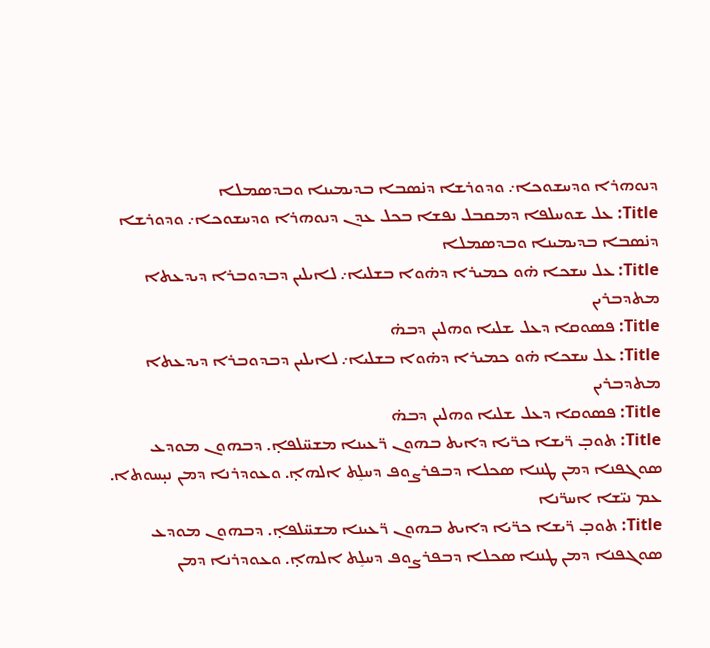ܕܢܘܗܪܐ ܘܕܚܫܘܟܐ܇ ܘܕܘܪܫܐ ܕܢ̇ܣܒܐ ܒܕܝܡܝܢܐ ܘܒܕܣܡܠܐ
Title: ܥܠ ܫܘܚܠܦܐ ܕܡܩܒܠ ܢܦܫܐ ܒܟܠ ܥܕܢ ܕܢܘܗܪܐ ܘܕܚܫܘܟܐ܇ ܘܕܘܪܫܐ ܕܢ̇ܣܒܐ ܒܕܝܡܝܢܐ ܘܒܕܣܡܠܐ
Title: ܥܠ ܚܫܟܐ ܗ̇ܘ ܟܡܝܪܐ ܕܗ̇ܘܐ ܒܫܠܝܐ܇ ܠܐܝܠܝܢ ܕܒܕܘܒܪܐ ܕܝܕܥܬܐ ܡܬܕܒܪܝܢ
Title: ܦܣܘܩܐ ܕܥܠ ܫܠܝܐ ܘܗܠܝܢ ܕܒܗ̇
Title: ܥܠ ܚܫܟܐ ܗ̇ܘ ܟܡܝܪܐ ܕܗ̇ܘܐ ܒܫܠܝܐ܇ ܠܐܝܠܝܢ ܕܒܕܘܒܪܐ ܕܝܕܥܬܐ ܡܬܕܒܪܝܢ
Title: ܦܣܘܩܐ ܕܥܠ ܫܠܝܐ ܘܗܠܝܢ ܕܒܗ̇
Title: ܬܘܒ̣ ܪ̈ܝܫܐ ܟܪ̈ܝܐ ܕܐܝܬ ܒܗܘܢ ܪ̈ܥܝܢܐ ܡܫܚ̈ܠܦܐ̣. ܕܒܗܘܢ ܡܘܕܥ ܣܘܓܦܢܐ ܕܡܢ ܛܢܢܐ ܣܟܠܐ ܕܒܦܪܨܘܦ ܕܚܠܸܬ ܐܠܗܐ̣. ܘܥܘܕܪܢܐ ܕܡܢ ܢܝ̣ܚܘܬܐ. ܥܡ ܢܝ̈ܫܐ ܐܚܪ̈ܢܐ
Title: ܬܘܒ̣ ܪ̈ܝܫܐ ܟܪ̈ܝܐ ܕܐܝܬ ܒܗܘܢ ܪ̈ܥܝܢܐ ܡܫܚ̈ܠܦܐ̣. ܕܒܗܘܢ ܡܘܕܥ ܣܘܓܦܢܐ ܕܡܢ ܛܢܢܐ ܣܟܠܐ ܕܒܦܪܨܘܦ ܕܚܠܸܬ ܐܠܗܐ̣. ܘܥܘܕܪܢܐ ܕܡܢ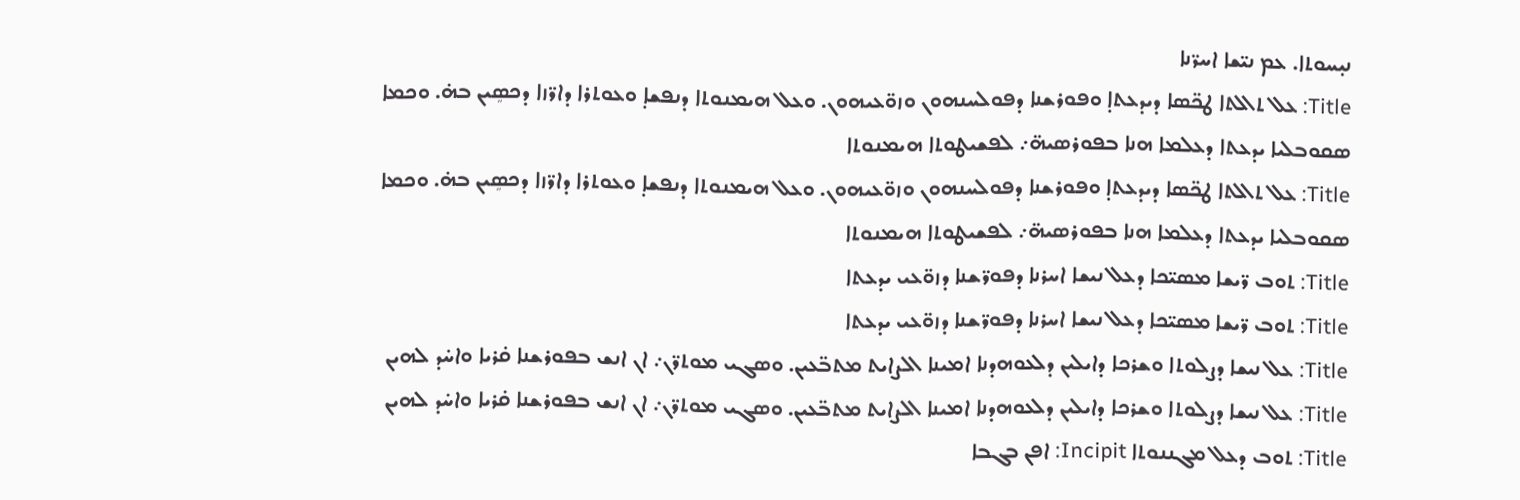ܢܝ̣ܚܘܬܐ. ܥܡ ܢܝ̈ܫܐ ܐܚܪ̈ܢܐ
Title: ܥܠ ܬܐܠܬܐ ܛܟ̈ܣܐ ܕܝܕܥܬܐ̣ ܘܦܘܪܫܢܐ ܕܦܘܠܚܢܗܘܢ ܘܙܘ̈ܥܝܗܘܢ. ܘܥܠ ܗܝܡܢܘܬܐ ܕܢܦܫܐ̣ ܘܥܘܬܪܐ ܕܐܪ̈ܙܐ ܕܟܣܸܝܢ ܒܗ̇. ܘܟܡܐ ܣܩܘܒܠܝܐ ܝܕܥܬܐ ܕܥܠܡܐ ܗܢܐ ܒܦܘܪܣܝܗ̈܇ ܠܦܫܝܛܘܬܐ ܗܝܡܢܘܬܐ
Title: ܥܠ ܬܐܠܬܐ ܛܟ̈ܣܐ ܕܝܕܥܬܐ̣ ܘܦܘܪܫܢܐ ܕܦܘܠܚܢܗܘܢ ܘܙܘ̈ܥܝܗܘܢ. ܘܥܠ ܗܝܡܢܘܬܐ ܕܢܦܫܐ̣ ܘܥܘܬܪܐ ܕܐܪ̈ܙܐ ܕܟܣܸܝܢ ܒܗ̇. ܘܟܡܐ ܣܩܘܒܠܝܐ ܝܕܥܬܐ ܕܥܠܡܐ ܗܢܐ ܒܦܘܪܣܝܗ̈܇ ܠܦܫܝܛܘܬܐ ܗܝܡܢܘܬܐ
Title: ܬܘܒ ܪ̈ܝܫܐ ܡܣܝ̈ܟܐ ܕܥܠ ܢܝܫܐ ܐܚܪܢܐ ܕܦܘܪ̈ܫܢܐ ܕܙܘ̈ܥܝ ܝܕܥܬܐ
Title: ܬܘܒ ܪ̈ܝܫܐ ܡܣܝ̈ܟܐ ܕܥܠ ܢܝܫܐ ܐܚܪܢܐ ܕܦܘܪ̈ܫܢܐ ܕܙܘ̈ܥܝ ܝܕܥܬܐ
Title: ܥܠ ܢܝܫܐ ܕܨܠܘܬܐ ܘܫܪܟܐ ܕܐܝܠܝܢ ܕܠܥܘܗܕܢܐ ܐܡܝܢܐ ܐܠܨܐܝܬ ܡܬܒ̈ܥܝܢ. ܘܣܓܝ ܡܘܬܪ̈ܢ܇ ܐܢ ܐܢܫ ܒܦܘܪܫܢܐ ܩ̇ܪܝܐ ܘܐܚ̇ܕ ܠܗܝܢ
Title: ܥܠ ܢܝܫܐ ܕܨܠܘܬܐ ܘܫܪܟܐ ܕܐܝܠܝܢ ܕܠܥܘܗܕܢܐ ܐܡܝܢܐ ܐܠܨܐܝܬ ܡܬܒ̈ܥܝܢ. ܘܣܓܝ ܡܘܬܪ̈ܢ܇ ܐܢ ܐܢܫ ܒܦܘܪܫܢܐ ܩ̇ܪܝܐ ܘܐܚ̇ܕ ܠܗܝܢ
Title: ܬܘܒ ܕܥܠ ܡܓܢܢܘܬܐ Incipit: ܐܦܢ ܒܓܒܐ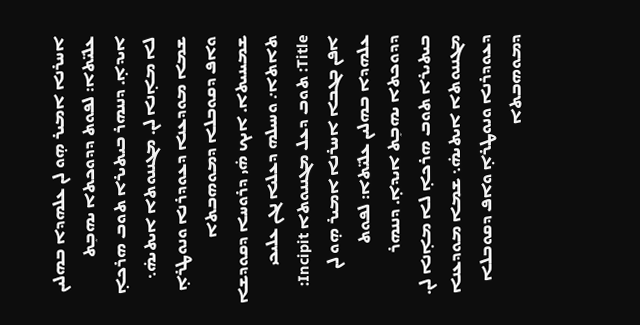ܐܚܪܢܐ ܐܡܝܪ ܗ̣ܘ ܠܢ ܥܠܗܕܐ ܒܗܠܝܢ ܥܠܝ̈ܬܐ: ܠܦܘܬ ܕܕܘܟܬܐ ܝܗܒܸܬ ܐܝܕܐ̣. ܕܢܢܗܪ ܒܝܬܝܪܐ ܬܘܒ ܗܪܟܐ̣ ܠܐ ܡܐ̣ܢܐ ܠܢ. ܡܓܢܢܘܬܐ ܐܝܬܝܗ̇܆ ܫܡܐ ܡܘܕܥܢܐ ܕܥܘܕܪܢܐ ܘܢܘܛܪܐ̣ ܘܐܦ ܕܩܘܒܠܐ ܕܡܘܗܒܬܐ ܫܡܝܢܝܬܐ. ܐܝܟ ܗ̇ܝ ܕܪܘܚܐ ܕܩܘܕܫܐ ܬܐܬܐ܇ ܘܚܝܠܗ ܕܥܠܝܐ ܢܓܢ ܥܠܝܟܝ
Title: ܬܘܒ ܕܥܠ ܡܓܢܢܘܬܐ Incipit: ܐܦܢ ܒܓܒܐ ܐܚܪܢܐ ܐܡܝܪ ܗ̣ܘ ܠܢ ܥܠܗܕܐ ܒܗܠܝܢ ܥܠܝ̈ܬܐ: ܠܦܘܬ ܕܕܘܟܬܐ ܝܗܒܸܬ ܐܝܕܐ̣. ܕܢܢܗܪ ܒܝܬܝܪܐ ܬܘܒ ܗܪܟܐ̣ ܠܐ ܡܐ̣ܢܐ ܠܢ. ܡܓܢܢܘܬܐ ܐܝܬܝܗ̇܆ ܫܡܐ ܡܘܕܥܢܐ ܕܥܘܕܪܢܐ ܘܢܘܛܪܐ̣ ܘܐܦ ܕܩܘܒܠܐ ܕܡܘܗܒܬܐ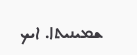ܫܡܝܢܝܬܐ. ܐܝܟ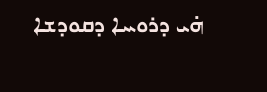ܗ̇ܝ ܕܪܘܚܐ ܕܩܘܕܫܐ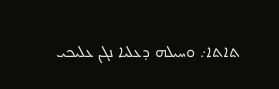ܬܐܬܐ܇ ܘܚܝܠܗ ܕܥܠܝܐ ܢܓܢ ܥܠܝܟܝ